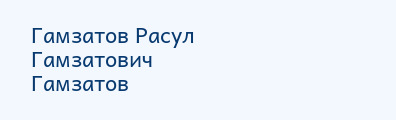Гамзатов Расул Гамзатович
Гамзатов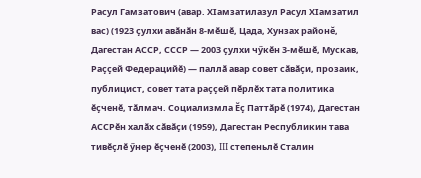Расул Гамзатович (авар. Хӏамзатилазул Расул Хӏамзатил вас) (1923 ҫулхи авӑнӑн 8-мӗшӗ, Цада, Хунзах районĕ, Дагестан АССР, СССР — 2003 ҫулхи чӳкӗн 3-мӗшӗ, Мускав, Раҫҫей Федерацийӗ) — паллӑ авар совет сӑвӑҫи, прозаик, публицист, совет тата раҫҫей пӗрлӗх тата политика ӗҫченӗ, тӑлмач. Социализмла Ӗҫ Паттӑрӗ (1974), Дагестан АССРӗн халӑх сӑвӑҫи (1959), Дагестан Республикин тава тивӗҫлӗ ӳнер ӗҫченӗ (2003), III степеньлӗ Сталин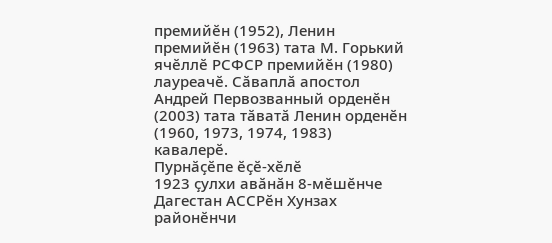премийӗн (1952), Ленин премийӗн (1963) тата М. Горький ячӗллӗ РСФСР премийӗн (1980) лауреачӗ. Сӑваплӑ апостол Андрей Первозванный орденӗн (2003) тата тӑватӑ Ленин орденӗн (1960, 1973, 1974, 1983) кавалерӗ.
Пурнӑҫӗпе ӗҫӗ-хӗлӗ
1923 ҫулхи авӑнӑн 8-мӗшӗнче Дагестан АССРӗн Хунзах районӗнчи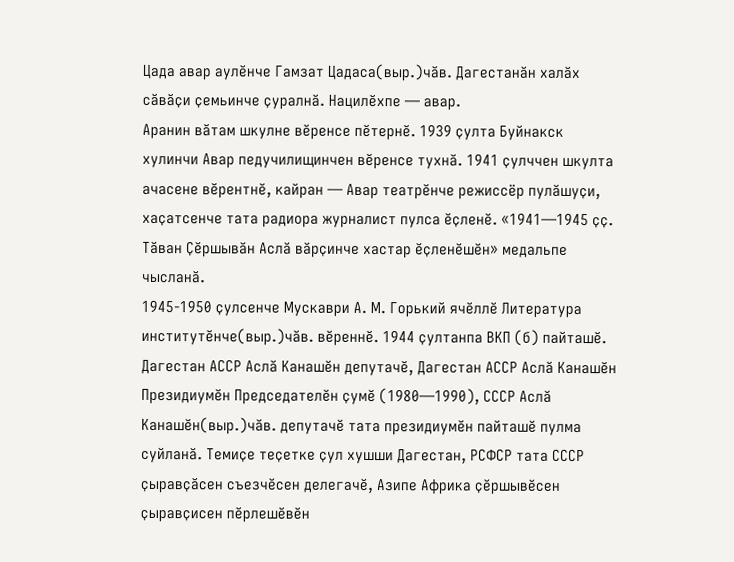Цада авар аулӗнче Гамзат Цадаса(выр.)чăв. Дагестанӑн халӑх сӑвӑҫи ҫемьинче ҫуралнӑ. Нацилӗхпе — авар.
Аранин вӑтам шкулне вӗренсе пӗтернӗ. 1939 ҫулта Буйнакск хулинчи Авар педучилищинчен вӗренсе тухнӑ. 1941 ҫулччен шкулта ачасене вӗрентнӗ, кайран — Авар театрӗнче режиссёр пулӑшуҫи, хаҫатсенче тата радиора журналист пулса ӗҫленӗ. «1941—1945 ҫҫ. Тӑван Ҫӗршывӑн Аслӑ вӑрҫинче хастар ӗҫленӗшӗн» медальпе чысланӑ.
1945-1950 ҫулсенче Мускаври А. М. Горький ячӗллӗ Литература институтӗнче(выр.)чăв. вӗреннӗ. 1944 ҫултанпа ВКП (б) пайташӗ.
Дагестан АССР Аслӑ Канашӗн депутачӗ, Дагестан АССР Аслӑ Канашӗн Президиумӗн Председателӗн ҫумӗ (1980—1990), СССР Аслӑ Канашӗн(выр.)чăв. депутачӗ тата президиумӗн пайташӗ пулма суйланӑ. Темиҫе теҫетке ҫул хушши Дагестан, РСФСР тата СССР ҫыравҫӑсен съезчӗсен делегачӗ, Азипе Африка ҫӗршывӗсен ҫыравҫисен пӗрлешӗвӗн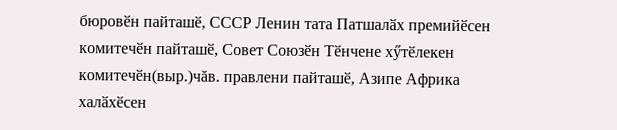бюровӗн пайташӗ, СССР Ленин тата Патшалӑх премийӗсен комитечӗн пайташӗ, Совет Союзӗн Тӗнчене хӳтӗлекен комитечӗн(выр.)чăв. правлени пайташӗ, Азипе Африка халӑхӗсен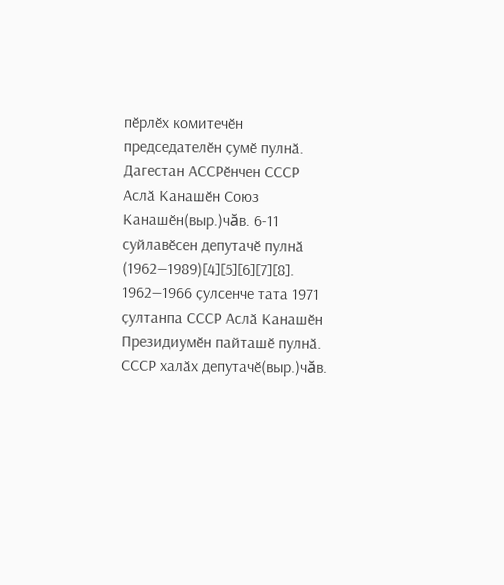пӗрлӗх комитечӗн председателӗн ҫумӗ пулнӑ.
Дагестан АССРӗнчен СССР Аслӑ Канашӗн Союз Канашӗн(выр.)чăв. 6-11 суйлавӗсен депутачӗ пулнӑ (1962—1989)[4][5][6][7][8]. 1962—1966 ҫулсенче тата 1971 ҫултанпа СССР Аслӑ Канашӗн Президиумӗн пайташӗ пулнӑ. СССР халӑх депутачӗ(выр.)чăв.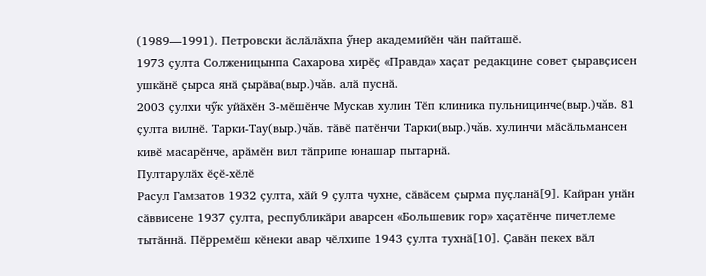(1989—1991). Петровски ӑслӑлӑхпа ӳнер академийӗн чӑн пайташӗ.
1973 ҫулта Солженицынпа Сахарова хирӗҫ «Правда» хаҫат редакцине совет ҫыравҫисен ушкӑнӗ ҫырса янӑ ҫырӑва(выр.)чăв. алӑ пуснӑ.
2003 ҫулхи чӳк уйӑхӗн 3-мӗшӗнче Мускав хулин Тӗп клиника пульницинче(выр.)чăв. 81 ҫулта вилнӗ. Тарки-Тау(выр.)чăв. тӑвӗ патӗнчи Тарки(выр.)чăв. хулинчи мӑсӑльмансен кивӗ масарӗнче, арӑмӗн вил тӑприпе юнашар пытарнӑ.
Пултарулӑх ӗҫӗ-хӗлӗ
Расул Гамзатов 1932 ҫулта, хӑй 9 ҫулта чухне, сӑвӑсем ҫырма пуҫланӑ[9]. Кайран унӑн сӑввисене 1937 ҫулта, республикӑри аварсен «Большевик гор» хаҫатӗнче пичетлеме тытӑннӑ. Пӗрремӗш кӗнеки авар чӗлхипе 1943 ҫулта тухнӑ[10]. Ҫавӑн пекех вӑл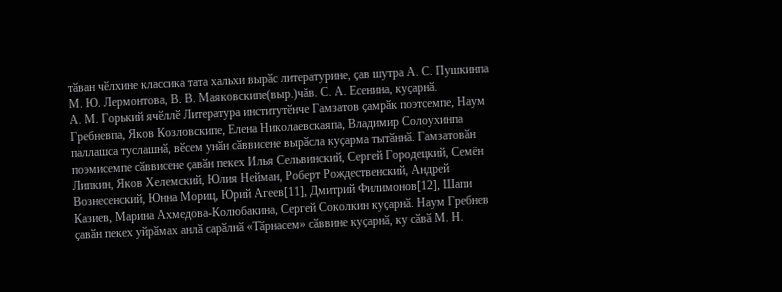тӑван чӗлхине классика тата хальхи вырӑс литературине, ҫав шутра А. С. Пушкинпа М. Ю. Лермонтова, В. В. Маяковскипе(выр.)чăв. С. А. Есенина, куҫарнӑ.
А. М. Горький ячӗллӗ Литература институтӗнче Гамзатов ҫамрӑк поэтсемпе, Наум Гребневпа, Яков Козловскипе, Елена Николаевскаяпа, Владимир Солоухинпа паллашса туслашнӑ, вӗсем унӑн сӑввисене вырӑсла куҫарма тытӑннӑ. Гамзатовӑн поэмисемпе сӑввисене ҫавӑн пекех Илья Сельвинский, Сергей Городецкий, Семён Липкин, Яков Хелемский, Юлия Нейман, Роберт Рождественский, Андрей Вознесенский, Юнна Мориц, Юрий Агеев[11], Дмитрий Филимонов[12], Шапи Казиев, Марина Ахмедова-Колюбакина, Сергей Соколкин куҫарнӑ. Наум Гребнев ҫавӑн пекех уйрӑмах анлӑ сарӑлнӑ «Тӑрнасем» сӑввине куҫарнӑ, ку сӑвӑ М. Н.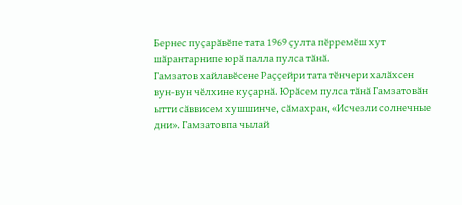Бернес пуҫарӑвӗпе тата 1969 ҫулта пӗрремӗш хут шӑрантарнипе юрӑ палла пулса тӑнӑ.
Гамзатов хайлавӗсене Раҫҫейри тата тӗнчери халӑхсен вун-вун чӗлхине куҫарнӑ. Юрӑсем пулса тӑнӑ Гамзатовӑн ытти сӑввисем хушшинче, сӑмахран, «Исчезли солнечные дни». Гамзатовпа чылай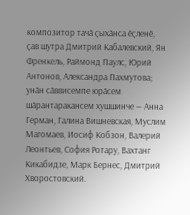композитор тачӑ ҫыхӑнса ӗҫленӗ, ҫав шутра Дмитрий Кабалевский, Ян Френкель, Раймонд Паулс, Юрий Антонов, Александра Пахмутова; унӑн сӑввисемпе юрӑсем шӑрантаракансем хушшинче — Анна Герман, Галина Вишневская, Муслим Магомаев, Иосиф Кобзон, Валерий Леонтьев, София Ротару, Вахтанг Кикабидзе, Марк Бернес, Дмитрий Хворостовский.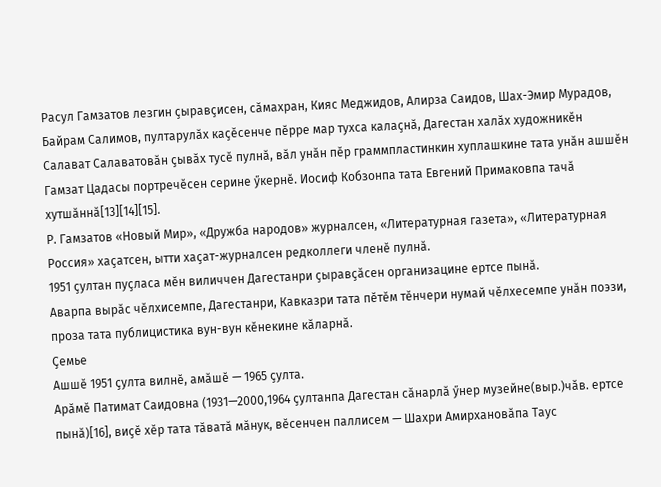Расул Гамзатов лезгин ҫыравҫисен, сӑмахран, Кияс Меджидов, Алирза Саидов, Шах-Эмир Мурадов, Байрам Салимов, пултарулӑх каҫӗсенче пӗрре мар тухса калаҫнӑ, Дагестан халӑх художникӗн Салават Салаватовӑн ҫывӑх тусӗ пулнӑ, вӑл унӑн пӗр граммпластинкин хуплашкине тата унӑн ашшӗн Гамзат Цадасы портречӗсен серине ӳкернӗ. Иосиф Кобзонпа тата Евгений Примаковпа тачӑ хутшӑннӑ[13][14][15].
Р. Гамзатов «Новый Мир», «Дружба народов» журналсен, «Литературная газета», «Литературная Россия» хаҫатсен, ытти хаҫат-журналсен редколлеги членӗ пулнӑ.
1951 ҫултан пуҫласа мӗн виличчен Дагестанри ҫыравҫӑсен организацине ертсе пынӑ.
Аварпа вырӑс чӗлхисемпе, Дагестанри, Кавказри тата пӗтӗм тӗнчери нумай чӗлхесемпе унӑн поэзи, проза тата публицистика вун-вун кӗнекине кӑларнӑ.
Ҫемье
Ашшӗ 1951 ҫулта вилнӗ, амӑшӗ — 1965 ҫулта.
Арӑмӗ Патимат Саидовна (1931—2000,1964 ҫултанпа Дагестан сӑнарлӑ ӳнер музейне(выр.)чăв. ертсе пынӑ)[16], виҫӗ хӗр тата тӑватӑ мӑнук, вӗсенчен паллисем — Шахри Амирхановӑпа Таус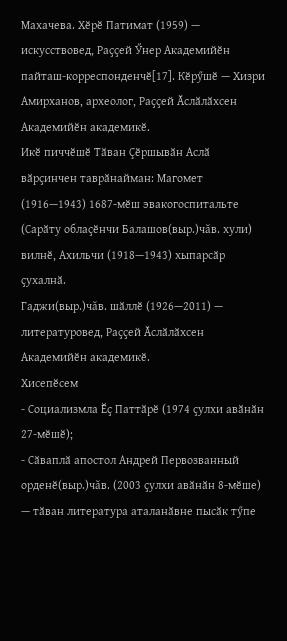Махачева. Хӗрӗ Патимат (1959) — искусствовед, Раҫҫей Ӳнер Академийӗн пайташ-корреспонденчӗ[17]. Кӗрӳшӗ — Хизри Амирханов, археолог, Раҫҫей Ӑслӑлӑхсен Академийӗн академикӗ.
Икӗ пиччӗшӗ Тӑван Ҫӗршывӑн Аслӑ вӑрҫинчен таврӑнайман: Магомет (1916—1943) 1687-мӗш эвакогоспитальте (Сарӑту облаҫӗнчи Балашов(выр.)чăв. хули) вилнӗ, Ахильчи (1918—1943) хыпарсӑр ҫухалнӑ.
Гаджи(выр.)чăв. шӑллӗ (1926—2011) — литературовед, Раҫҫей Ӑслӑлӑхсен Академийӗн академикӗ.
Хисепӗсем
- Социализмла Ӗҫ Паттӑрӗ (1974 ҫулхи авӑнӑн 27-мӗшӗ);
- Сӑваплӑ апостол Андрей Первозванный орденӗ(выр.)чăв. (2003 ҫулхи авӑнӑн 8-мӗше) — тӑван литература аталанӑвне пысӑк тӳпе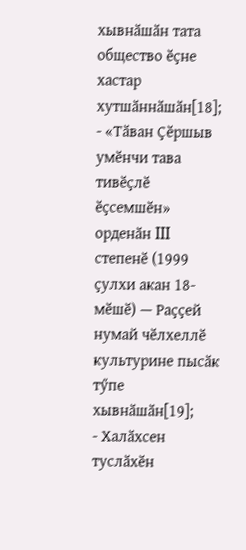хывнӑшӑн тата общество ӗҫне хастар хутшӑннӑшӑн[18];
- «Тӑван Ҫӗршыв умӗнчи тава тивӗҫлӗ ӗҫсемшӗн» орденӑн III степенӗ (1999 ҫулхи акан 18-мӗшӗ) — Раҫҫей нумай чӗлхеллӗ культурине пысӑк тӳпе хывнӑшӑн[19];
- Халӑхсен туслӑхӗн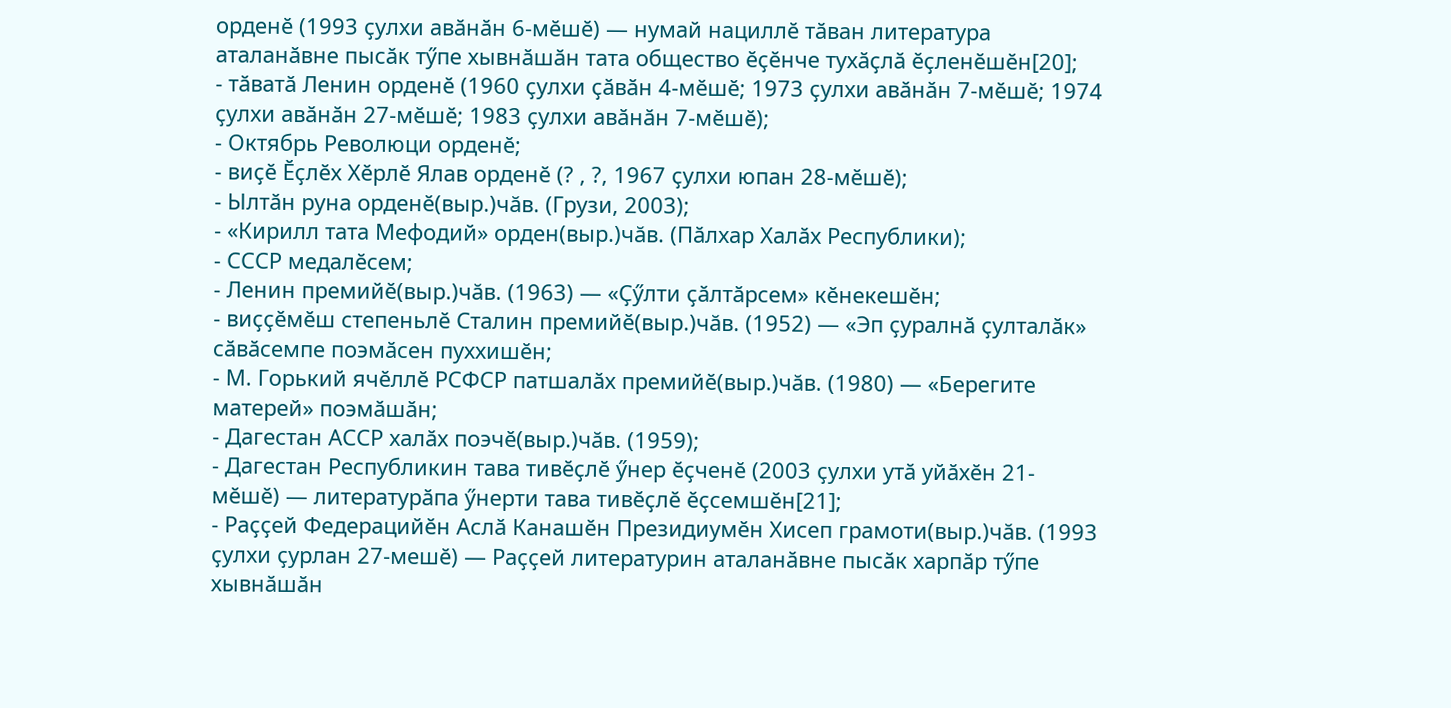орденӗ (1993 ҫулхи авӑнӑн 6-мӗшӗ) — нумай нациллӗ тӑван литература аталанӑвне пысӑк тӳпе хывнӑшӑн тата общество ӗҫӗнче тухӑҫлӑ ӗҫленӗшӗн[20];
- тӑватӑ Ленин орденӗ (1960 ҫулхи ҫӑвӑн 4-мӗшӗ; 1973 ҫулхи авӑнӑн 7-мӗшӗ; 1974 ҫулхи авӑнӑн 27-мӗшӗ; 1983 ҫулхи авӑнӑн 7-мӗшӗ);
- Октябрь Революци орденӗ;
- виҫӗ Ӗҫлӗх Хӗрлӗ Ялав орденӗ (? , ?, 1967 ҫулхи юпан 28-мӗшӗ);
- Ылтӑн руна орденӗ(выр.)чăв. (Грузи, 2003);
- «Кирилл тата Мефодий» орден(выр.)чăв. (Пӑлхар Халӑх Республики);
- СССР медалӗсем;
- Ленин премийӗ(выр.)чăв. (1963) — «Ҫӳлти ҫӑлтӑрсем» кӗнекешӗн;
- виҫҫӗмӗш степеньлӗ Сталин премийӗ(выр.)чăв. (1952) — «Эп ҫуралнӑ ҫулталӑк» сӑвӑсемпе поэмӑсен пуххишӗн;
- М. Горький ячӗллӗ РСФСР патшалӑх премийӗ(выр.)чăв. (1980) — «Берегите матерей» поэмӑшӑн;
- Дагестан АССР халӑх поэчӗ(выр.)чăв. (1959);
- Дагестан Республикин тава тивӗҫлӗ ӳнер ӗҫченӗ (2003 ҫулхи утӑ уйӑхӗн 21-мӗшӗ) — литературӑпа ӳнерти тава тивӗҫлӗ ӗҫсемшӗн[21];
- Раҫҫей Федерацийӗн Аслӑ Канашӗн Президиумӗн Хисеп грамоти(выр.)чăв. (1993 ҫулхи ҫурлан 27-мешӗ) — Раҫҫей литературин аталанӑвне пысӑк харпӑр тӳпе хывнӑшӑн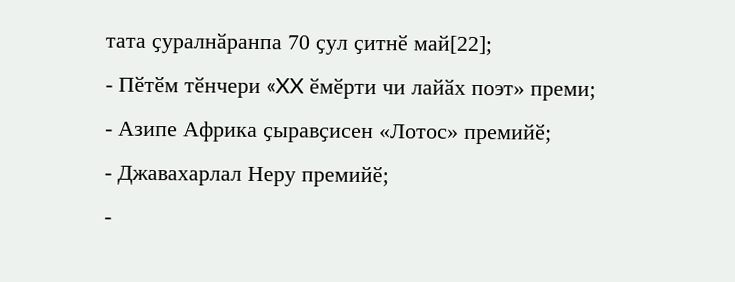тата ҫуралнӑранпа 70 ҫул ҫитнӗ май[22];
- Пӗтӗм тӗнчери «XX ӗмӗрти чи лайӑх поэт» преми;
- Азипе Африка ҫыравҫисен «Лотос» премийӗ;
- Джавахарлал Неру премийӗ;
-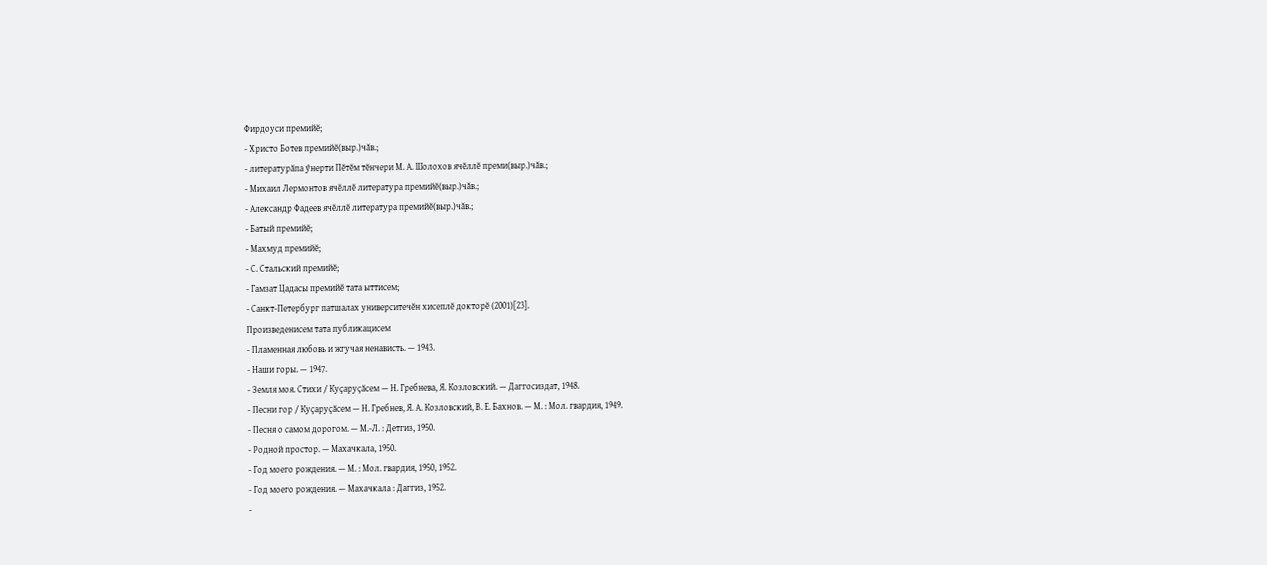Фирдоуси премийӗ;
- Христо Ботев премийӗ(выр.)чăв.;
- литературӑпа ӳнерти Пӗтӗм тӗнчери М. А. Шолохов ячӗллӗ преми(выр.)чăв.;
- Михаил Лермонтов ячӗллӗ литература премийӗ(выр.)чăв.;
- Александр Фадеев ячӗллӗ литература премийӗ(выр.)чăв.;
- Батый премийӗ;
- Махмуд премийӗ;
- С. Стальский премийӗ;
- Гамзат Цадасы премийӗ тата ыттисем;
- Санкт-Петербург патшалах университечӗн хисеплӗ докторӗ (2001)[23].
Произведенисем тата публикацисем
- Пламенная любовь и жгучая ненависть. — 1943.
- Наши горы. — 1947.
- Земля моя. Стихи / Куҫаруҫӑсем — Н. Гребнева, Я. Козловский. — Даггосиздат, 1948.
- Песни гор / Куҫаруҫӑсем — Н. Гребнев, Я. А. Козловский, В. Е. Бахнов. — М. : Мол. гвардия, 1949.
- Песня о самом дорогом. — М.-Л. : Детгиз, 1950.
- Родной простор. — Махачкала, 1950.
- Год моего рождения. — М. : Мол. гвардия, 1950, 1952.
- Год моего рождения. — Махачкала : Даггиз, 1952.
-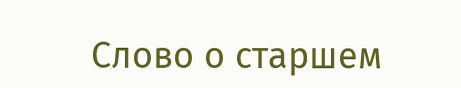Слово о старшем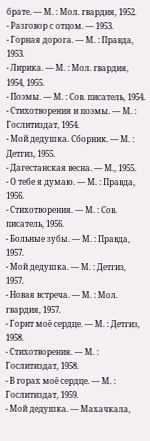брате. — М. : Мол. гвардия, 1952.
- Разговор с отцом. — 1953.
- Горная дорога. — М. : Правда, 1953.
- Лирика. — М. : Мол. гвардия, 1954, 1955.
- Поэмы. — М. : Сов. писатель, 1954.
- Стихотворения и поэмы. — М. : Гослитиздат, 1954.
- Мой дедушка. Сборник. — М. : Детгиз, 1955.
- Дагестанская весна. — М., 1955.
- О тебе я думаю. — М. : Правда, 1956.
- Стихотворения. — М. : Сов. писатель, 1956.
- Больные зубы. — М. : Правда, 1957.
- Мой дедушка. — М. : Детгиз, 1957.
- Новая встреча. — М. : Мол. гвардия, 1957.
- Горит моё сердце. — М. : Детгиз, 1958.
- Стихотворения. — М. : Гослитиздат, 1958.
- В горах моё сердце. — М. : Гослитиздат, 1959.
- Мой дедушка. — Махачкала,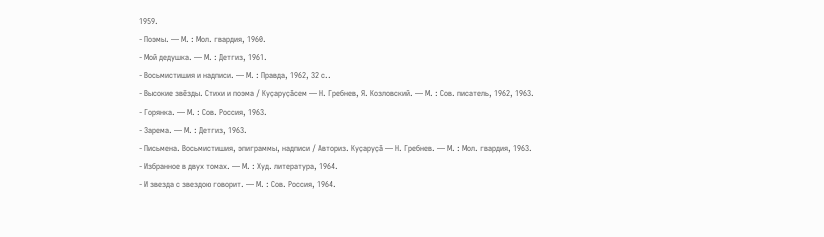1959.
- Поэмы. — М. : Мол. гвардия, 1960.
- Мой дедушка. — М. : Детгиз, 1961.
- Восьмистишия и надписи. — М. : Правда, 1962, 32 с..
- Высокие звёзды. Стихи и поэма / Куҫаруҫӑсем — Н. Гребнев, Я. Козловский. — М. : Сов. писатель, 1962, 1963.
- Горянка. — М. : Сов. Россия, 1963.
- Зарема. — М. : Детгиз, 1963.
- Письмена. Восьмистишия, эпиграммы, надписи / Авториз. Куҫаруҫӑ — Н. Гребнев. — М. : Мол. гвардия, 1963.
- Избранное в двух томах. — М. : Худ. литература, 1964.
- И звезда с звездою говорит. — М. : Сов. Россия, 1964.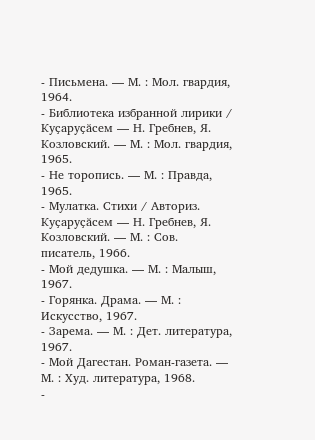- Письмена. — М. : Мол. гвардия, 1964.
- Библиотека избранной лирики / Куҫаруҫӑсем — Н. Гребнев, Я. Козловский. — М. : Мол. гвардия, 1965.
- Не торопись. — М. : Правда, 1965.
- Мулатка. Стихи / Авториз. Куҫаруҫӑсем — Н. Гребнев, Я. Козловский. — М. : Сов. писатель, 1966.
- Мой дедушка. — М. : Малыш, 1967.
- Горянка. Драма. — М. : Искусство, 1967.
- Зарема. — М. : Дет. литература, 1967.
- Мой Дагестан. Роман-газета. — М. : Худ. литература, 1968.
-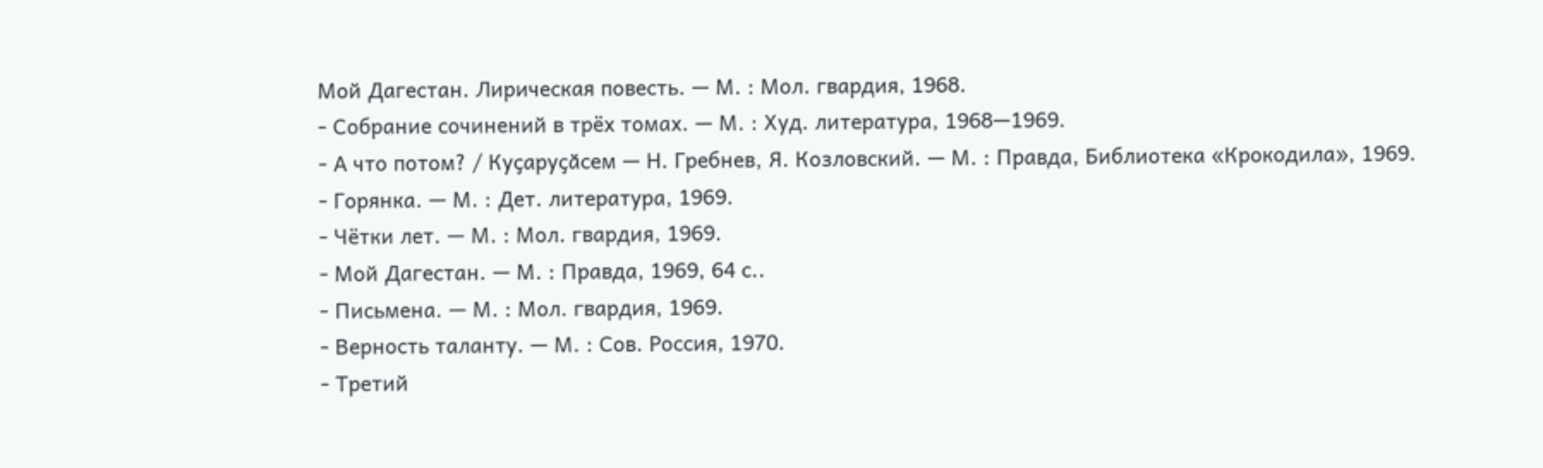Мой Дагестан. Лирическая повесть. — М. : Мол. гвардия, 1968.
- Собрание сочинений в трёх томах. — М. : Худ. литература, 1968—1969.
- А что потом? / Куҫаруҫӑсем — Н. Гребнев, Я. Козловский. — М. : Правда, Библиотека «Крокодила», 1969.
- Горянка. — М. : Дет. литература, 1969.
- Чётки лет. — М. : Мол. гвардия, 1969.
- Мой Дагестан. — М. : Правда, 1969, 64 с..
- Письмена. — М. : Мол. гвардия, 1969.
- Верность таланту. — М. : Сов. Россия, 1970.
- Третий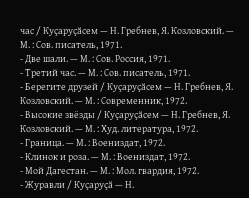час / Куҫаруҫӑсем — Н. Гребнев, Я. Козловский. — М. : Сов. писатель, 1971.
- Две шали. — М. : Сов. Россия, 1971.
- Третий час. — М. : Сов. писатель, 1971.
- Берегите друзей / Куҫаруҫӑсем — Н. Гребнев, Я. Козловский. — М. : Современник, 1972.
- Высокие звёзды / Куҫаруҫӑсем — Н. Гребнев, Я. Козловский. — М. : Худ. литература, 1972.
- Граница. — М. : Воениздат, 1972.
- Клинок и роза. — М. : Воениздат, 1972.
- Мой Дагестан. — М. : Мол. гвардия, 1972.
- Журавли / Куҫаруҫӑ — Н.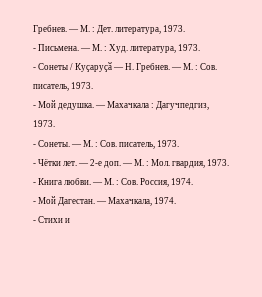Гребнев. — М. : Дет. литература, 1973.
- Письмена. — М. : Худ. литература, 1973.
- Сонеты / Куҫаруҫӑ — Н. Гребнев. — М. : Сов. писатель, 1973.
- Мой дедушка. — Махачкала : Дагучпедгиз, 1973.
- Сонеты. — М. : Сов. писатель, 1973.
- Чётки лет. — 2-е доп. — М. : Мол. гвардия, 1973.
- Книга любви. — М. : Сов. Россия, 1974.
- Мой Дагестан. — Махачкала, 1974.
- Стихи и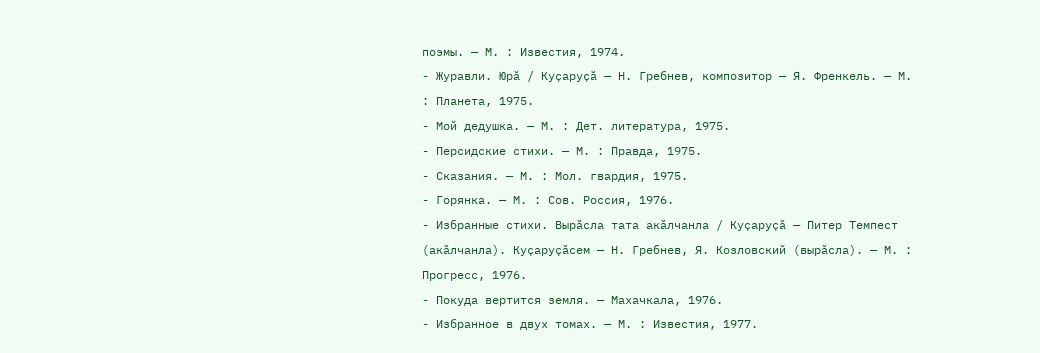поэмы. — М. : Известия, 1974.
- Журавли. Юрӑ / Куҫаруҫӑ — Н. Гребнев, композитор — Я. Френкель. — М. : Планета, 1975.
- Мой дедушка. — М. : Дет. литература, 1975.
- Персидские стихи. — М. : Правда, 1975.
- Сказания. — М. : Мол. гвардия, 1975.
- Горянка. — М. : Сов. Россия, 1976.
- Избранные стихи. Вырӑсла тата акӑлчанла / Куҫаруҫӑ — Питер Темпест (акӑлчанла). Куҫаруҫӑсем — Н. Гребнев, Я. Козловский (вырӑсла). — М. : Прогресс, 1976.
- Покуда вертится земля. — Махачкала, 1976.
- Избранное в двух томах. — М. : Известия, 1977.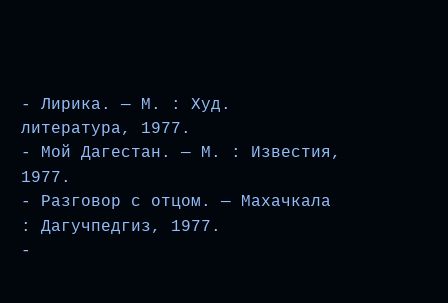- Лирика. — М. : Худ. литература, 1977.
- Мой Дагестан. — М. : Известия, 1977.
- Разговор с отцом. — Махачкала : Дагучпедгиз, 1977.
-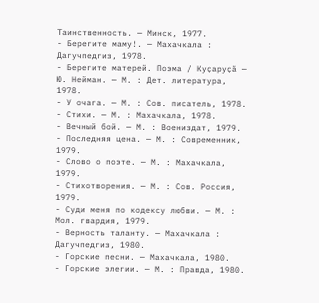Таинственность. — Минск, 1977.
- Берегите маму!. — Махачкала : Дагучпедгиз, 1978.
- Берегите матерей. Поэма / Куҫаруҫӑ — Ю. Нейман. — М. : Дет. литература, 1978.
- У очага. — М. : Сов. писатель, 1978.
- Стихи. — М. : Махачкала, 1978.
- Вечный бой. — М. : Воениздат, 1979.
- Последняя цена. — М. : Современник, 1979.
- Слово о поэте. — М. : Махачкала, 1979.
- Стихотворения. — М. : Сов. Россия, 1979.
- Суди меня по кодексу любви. — М. : Мол. гвардия, 1979.
- Верность таланту. — Махачкала : Дагучпедгиз, 1980.
- Горские песни. — Махачкала, 1980.
- Горские элегии. — М. : Правда, 1980.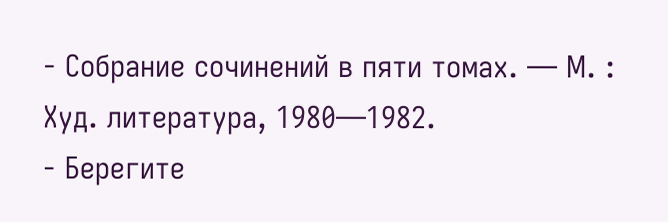- Собрание сочинений в пяти томах. — М. : Худ. литература, 1980—1982.
- Берегите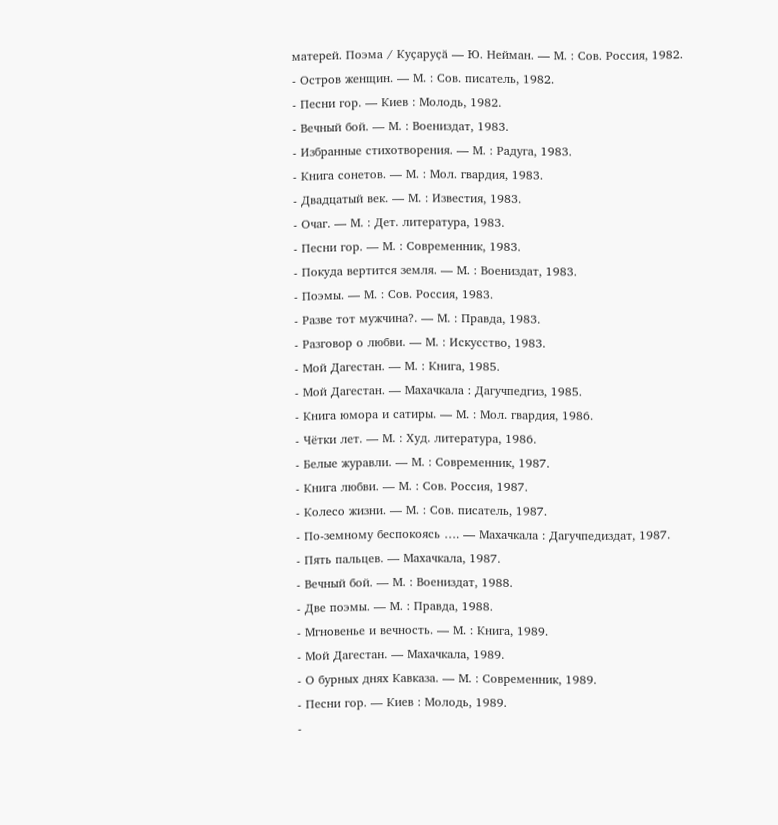матерей. Поэма / Куҫаруҫӑ — Ю. Нейман. — М. : Сов. Россия, 1982.
- Остров женщин. — М. : Сов. писатель, 1982.
- Песни гор. — Киев : Молодь, 1982.
- Вечный бой. — М. : Воениздат, 1983.
- Избранные стихотворения. — М. : Радуга, 1983.
- Книга сонетов. — М. : Мол. гвардия, 1983.
- Двадцатый век. — М. : Известия, 1983.
- Очаг. — М. : Дет. литература, 1983.
- Песни гор. — М. : Современник, 1983.
- Покуда вертится земля. — М. : Воениздат, 1983.
- Поэмы. — М. : Сов. Россия, 1983.
- Разве тот мужчина?. — М. : Правда, 1983.
- Разговор о любви. — М. : Искусство, 1983.
- Мой Дагестан. — М. : Книга, 1985.
- Мой Дагестан. — Махачкала : Дагучпедгиз, 1985.
- Книга юмора и сатиры. — М. : Мол. гвардия, 1986.
- Чётки лет. — М. : Худ. литература, 1986.
- Белые журавли. — М. : Современник, 1987.
- Книга любви. — М. : Сов. Россия, 1987.
- Колесо жизни. — М. : Сов. писатель, 1987.
- По-земному беспокоясь …. — Махачкала : Дагучпедиздат, 1987.
- Пять пальцев. — Махачкала, 1987.
- Вечный бой. — М. : Воениздат, 1988.
- Две поэмы. — М. : Правда, 1988.
- Мгновенье и вечность. — М. : Книга, 1989.
- Мой Дагестан. — Махачкала, 1989.
- О бурных днях Кавказа. — М. : Современник, 1989.
- Песни гор. — Киев : Молодь, 1989.
-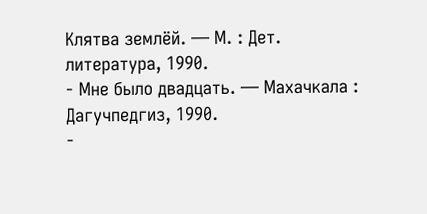Клятва землёй. — М. : Дет. литература, 1990.
- Мне было двадцать. — Махачкала : Дагучпедгиз, 1990.
-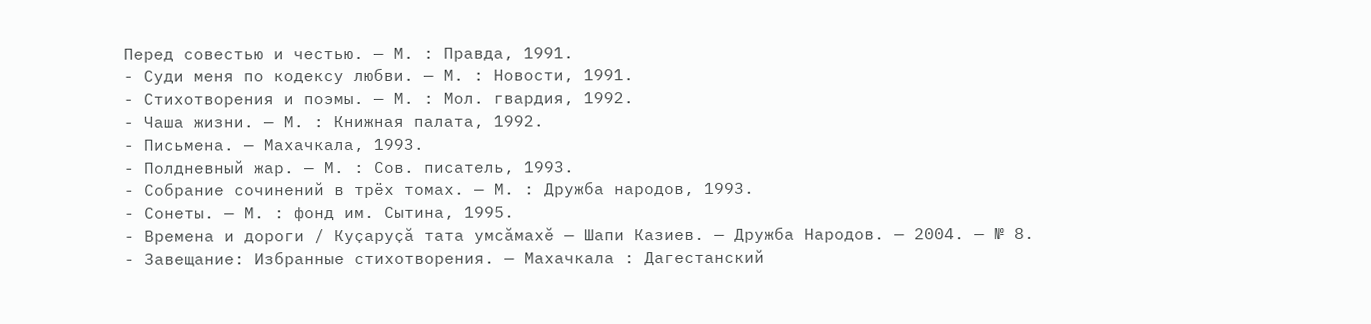Перед совестью и честью. — М. : Правда, 1991.
- Суди меня по кодексу любви. — М. : Новости, 1991.
- Стихотворения и поэмы. — М. : Мол. гвардия, 1992.
- Чаша жизни. — М. : Книжная палата, 1992.
- Письмена. — Махачкала, 1993.
- Полдневный жар. — М. : Сов. писатель, 1993.
- Собрание сочинений в трёх томах. — М. : Дружба народов, 1993.
- Сонеты. — М. : фонд им. Сытина, 1995.
- Времена и дороги / Куҫаруҫӑ тата умсӑмахӗ — Шапи Казиев. — Дружба Народов. — 2004. — № 8.
- Завещание: Избранные стихотворения. — Махачкала : Дагестанский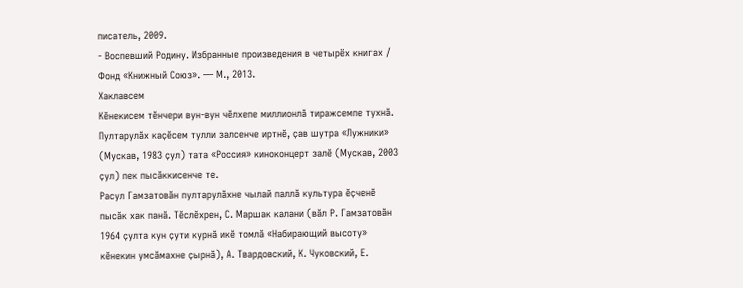писатель, 2009.
- Воспевший Родину. Избранные произведения в четырёх книгах / Фонд «Книжный Союз». — М., 2013.
Хаклавсем
Кӗнекисем тӗнчери вун-вун чӗлхепе миллионлӑ тиражсемпе тухнӑ. Пултарулӑх каҫӗсем тулли залсенче иртнӗ, ҫав шутра «Лужники» (Мускав, 1983 ҫул) тата «Россия» киноконцерт залӗ (Мускав, 2003 ҫул) пек пысӑккисенче те.
Расул Гамзатовӑн пултарулӑхне чылай паллӑ культура ӗҫченӗ пысӑк хак панӑ. Тӗслӗхрен, С. Маршак калани (вӑл Р. Гамзатовӑн 1964 ҫулта кун ҫути курнӑ икӗ томлӑ «Набирающий высоту» кӗнекин умсӑмахне ҫырнӑ), А. Твардовский, К. Чуковский, Е.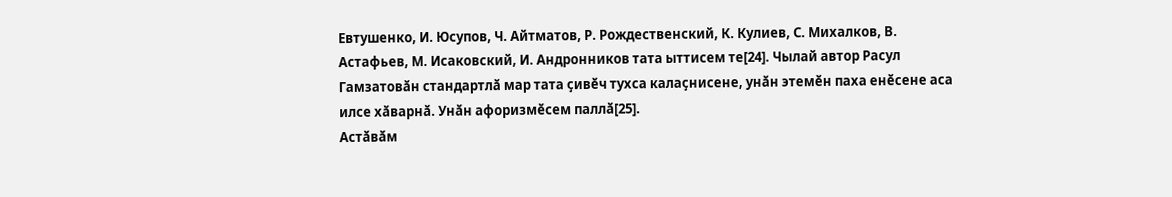Евтушенко, И. Юсупов, Ч. Айтматов, Р. Рождественский, К. Кулиев, С. Михалков, В. Астафьев, М. Исаковский, И. Андронников тата ыттисем те[24]. Чылай автор Расул Гамзатовӑн стандартлӑ мар тата ҫивӗч тухса калаҫнисене, унӑн этемӗн паха енӗсене аса илсе хӑварнӑ. Унӑн афоризмӗсем паллӑ[25].
Астӑвӑм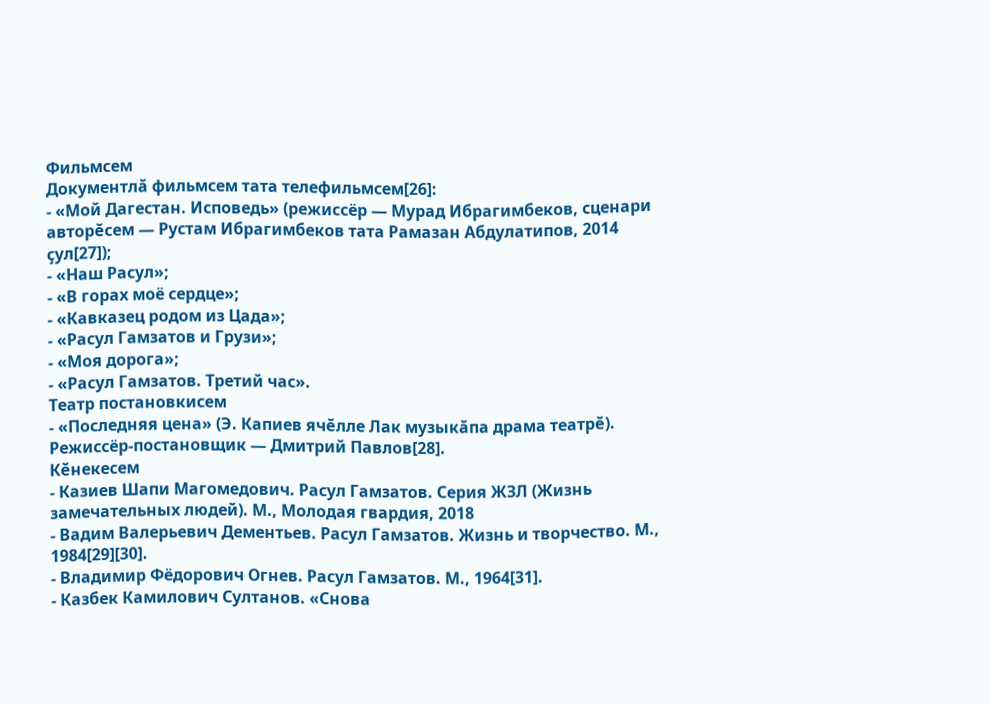Фильмсем
Документлӑ фильмсем тата телефильмсем[26]:
- «Мой Дагестан. Исповедь» (режиссёр — Мурад Ибрагимбеков, сценари авторӗсем — Рустам Ибрагимбеков тата Рамазан Абдулатипов, 2014 ҫул[27]);
- «Наш Расул»;
- «В горах моё сердце»;
- «Кавказец родом из Цада»;
- «Расул Гамзатов и Грузи»;
- «Моя дорога»;
- «Расул Гамзатов. Третий час».
Театр постановкисем
- «Последняя цена» (Э. Капиев ячӗлле Лак музыкӑпа драма театрӗ). Режиссёр-постановщик — Дмитрий Павлов[28].
Кӗнекесем
- Казиев Шапи Магомедович. Расул Гамзатов. Серия ЖЗЛ (Жизнь замечательных людей). М., Молодая гвардия, 2018
- Вадим Валерьевич Дементьев. Расул Гамзатов. Жизнь и творчество. М., 1984[29][30].
- Владимир Фёдорович Огнев. Расул Гамзатов. М., 1964[31].
- Казбек Камилович Султанов. «Снова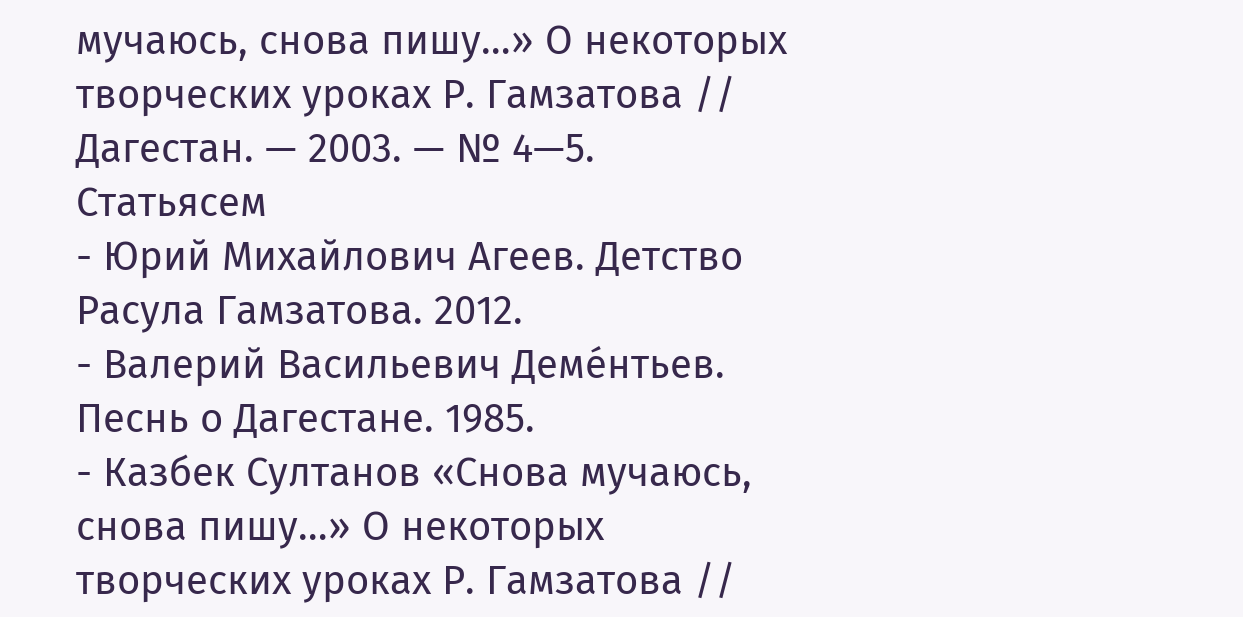мучаюсь, снова пишу…» О некоторых творческих уроках Р. Гамзатова // Дагестан. — 2003. — № 4—5.
Статьясем
- Юрий Михайлович Агеев. Детство Расула Гамзатова. 2012.
- Валерий Васильевич Деме́нтьев. Песнь о Дагестане. 1985.
- Казбек Султанов «Снова мучаюсь, снова пишу…» О некоторых творческих уроках Р. Гамзатова //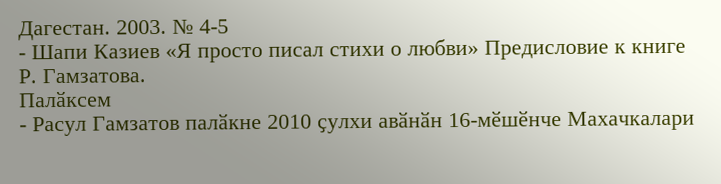Дагестан. 2003. № 4-5
- Шапи Казиев «Я просто писал стихи о любви» Предисловие к книге Р. Гамзатова.
Палӑксем
- Расул Гамзатов палӑкне 2010 ҫулхи авӑнӑн 16-мӗшӗнче Махачкалари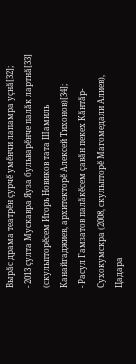Вырӑс драма театрӗн ҫурчӗ умӗнчи лапамра уҫнӑ[32];
- 2013 ҫулта Мускавра Яуза бульварӗнче палӑк лартнӑ[33] (скульпторӗсем Игорь Новиков тата Шамиль Канайгаджиев, архитекторӗ Алексей Тихонов)[34];
- Расул Гамзатов палӑкӗсем ҫавӑн пекех Кӑнтӑр-Сухокумскра (2008, скульпторӗ Магомедали Алиев), Цадара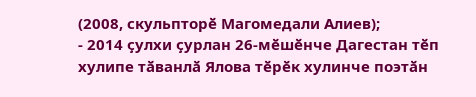(2008, скульпторӗ Магомедали Алиев);
- 2014 ҫулхи ҫурлан 26-мӗшӗнче Дагестан тӗп хулипе тӑванлӑ Ялова тӗрӗк хулинче поэтӑн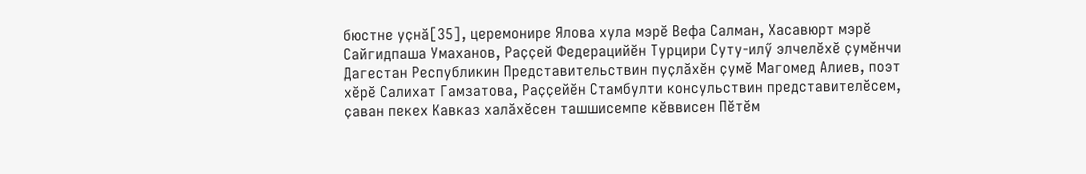бюстне уҫнӑ[35], церемонире Ялова хула мэрӗ Вефа Салман, Хасавюрт мэрӗ Сайгидпаша Умаханов, Раҫҫей Федерацийӗн Турцири Суту-илӳ элчелӗхӗ ҫумӗнчи Дагестан Республикин Представительствин пуҫлӑхӗн ҫумӗ Магомед Алиев, поэт хӗрӗ Салихат Гамзатова, Раҫҫейӗн Стамбулти консульствин представителӗсем, ҫаван пекех Кавказ халӑхӗсен ташшисемпе кӗввисен Пӗтӗм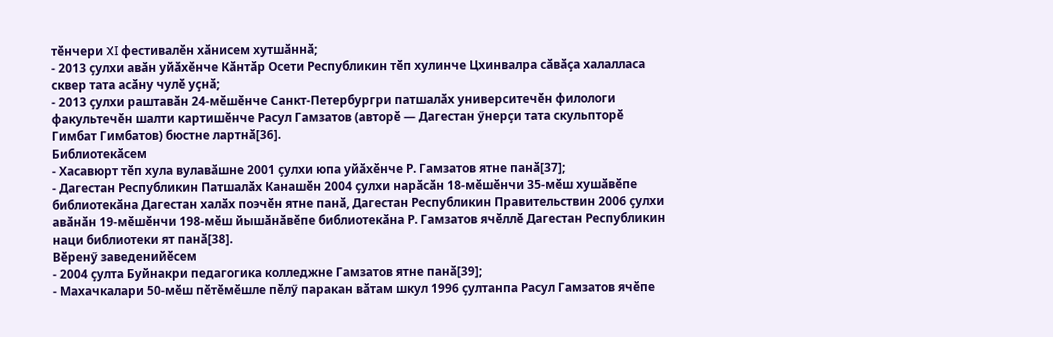тӗнчери XI фестивалӗн хӑнисем хутшӑннӑ;
- 2013 ҫулхи авӑн уйӑхӗнче Кӑнтӑр Осети Республикин тӗп хулинче Цхинвалра сӑвӑҫа халалласа сквер тата асӑну чулӗ уҫнӑ;
- 2013 ҫулхи раштавӑн 24-мӗшӗнче Санкт-Петербургри патшалӑх университечӗн филологи факультечӗн шалти картишӗнче Расул Гамзатов (авторӗ — Дагестан ӳнерҫи тата скульпторӗ Гимбат Гимбатов) бюстне лартнӑ[36].
Библиотекӑсем
- Хасавюрт тӗп хула вулавӑшне 2001 ҫулхи юпа уйӑхӗнче Р. Гамзатов ятне панӑ[37];
- Дагестан Республикин Патшалӑх Канашӗн 2004 ҫулхи нарӑсӑн 18-мӗшӗнчи 35-мӗш хушӑвӗпе библиотекӑна Дагестан халӑх поэчӗн ятне панӑ, Дагестан Республикин Правительствин 2006 ҫулхи авӑнӑн 19-мӗшӗнчи 198-мӗш йышӑнӑвӗпе библиотекӑна Р. Гамзатов ячӗллӗ Дагестан Республикин наци библиотеки ят панӑ[38].
Вӗренӳ заведенийӗсем
- 2004 ҫулта Буйнакри педагогика колледжне Гамзатов ятне панӑ[39];
- Махачкалари 50-мӗш пӗтӗмӗшле пӗлӳ паракан вӑтам шкул 1996 ҫултанпа Расул Гамзатов ячӗпе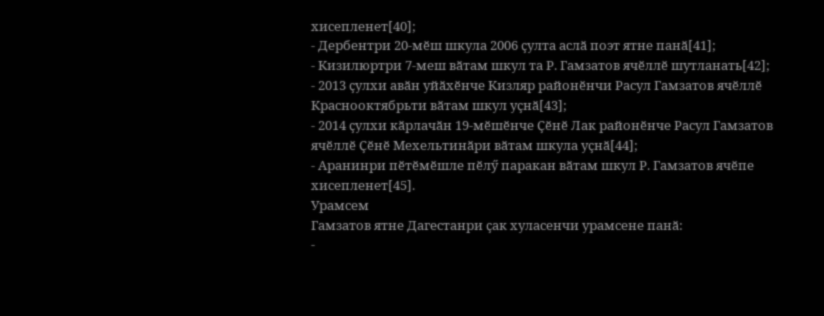хисепленет[40];
- Дербентри 20-мӗш шкула 2006 ҫулта аслӑ поэт ятне панӑ[41];
- Кизилюртри 7-меш вӑтам шкул та Р. Гамзатов ячӗллӗ шутланать[42];
- 2013 ҫулхи авӑн уйӑхӗнче Кизляр районӗнчи Расул Гамзатов ячӗллӗ Краснооктябрьти вӑтам шкул уҫнӑ[43];
- 2014 ҫулхи кӑрлачӑн 19-мӗшӗнче Ҫӗнӗ Лак районӗнче Расул Гамзатов ячӗллӗ Ҫӗнӗ Мехельтинӑри вӑтам шкула уҫнӑ[44];
- Аранинри пӗтӗмӗшле пӗлӳ паракан вӑтам шкул Р. Гамзатов ячӗпе хисепленет[45].
Урамсем
Гамзатов ятне Дагестанри ҫак хуласенчи урамсене панӑ:
-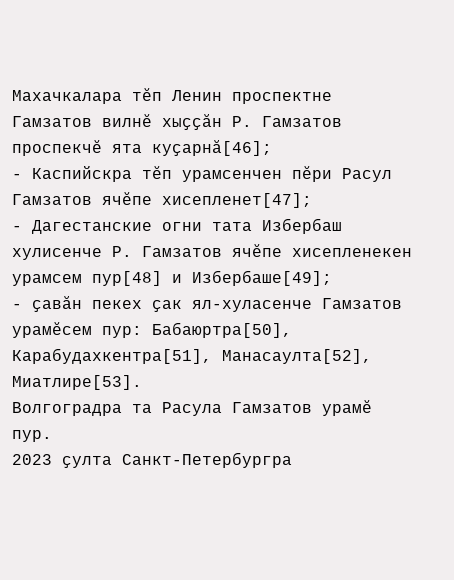Махачкалара тӗп Ленин проспектне Гамзатов вилнӗ хыҫҫӑн Р. Гамзатов проспекчӗ ята куҫарнӑ[46];
- Каспийскра тӗп урамсенчен пӗри Расул Гамзатов ячӗпе хисепленет[47];
- Дагестанские огни тата Избербаш хулисенче Р. Гамзатов ячӗпе хисепленекен урамсем пур[48] и Избербаше[49];
- ҫавӑн пекех ҫак ял-хуласенче Гамзатов урамӗсем пур: Бабаюртра[50], Карабудахкентра[51], Манасаулта[52], Миатлире[53].
Волгоградра та Расула Гамзатов урамӗ пур.
2023 ҫулта Санкт-Петербургра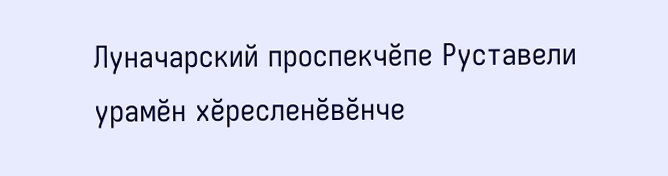Луначарский проспекчӗпе Руставели урамӗн хӗресленӗвӗнче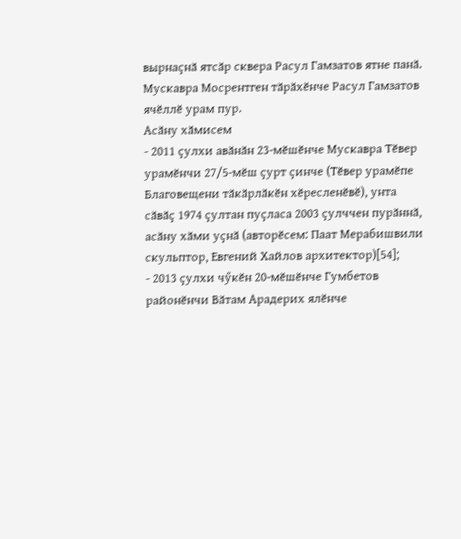вырнаҫнӑ ятсӑр сквера Расул Гамзатов ятне панӑ.
Мускавра Мосрентген тӑрӑхӗнче Расул Гамзатов ячӗллӗ урам пур.
Асӑну хӑмисем
- 2011 ҫулхи авӑнӑн 23-мӗшӗнче Мускавра Тӗвер урамӗнчи 27/5-мӗш ҫурт ҫинче (Тӗвер урамӗпе Благовещени тӑкӑрлӑкӗн хӗресленӗвӗ), унта сӑвӑҫ 1974 ҫултан пуҫласа 2003 ҫулччен пурӑннӑ, асӑну хӑми уҫнӑ (авторӗсем: Паат Мерабишвили скульптор, Евгений Хайлов архитектор)[54];
- 2013 ҫулхи чӳкӗн 20-мӗшӗнче Гумбетов районӗнчи Вӑтам Арадерих ялӗнче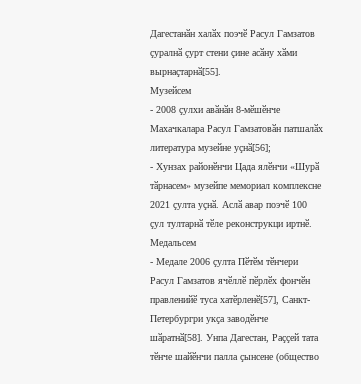Дагестанӑн халӑх поэчӗ Расул Гамзатов ҫуралнӑ ҫурт стени ҫине асӑну хӑми вырнаҫтарнӑ[55].
Музейсем
- 2008 ҫулхи авӑнӑн 8-мӗшӗнче Махачкалара Расул Гамзатовӑн патшалӑх литература музейне уҫнӑ[56];
- Хунзах районӗнчи Цада ялӗнчи «Шурӑ тӑрнасем» музейпе мемориал комплексне 2021 ҫулта уҫнӑ. Аслӑ авар поэчӗ 100 ҫул тултарнӑ тӗле реконструкци иртнӗ.
Медальсем
- Медале 2006 ҫулта Пӗтӗм тӗнчери Расул Гамзатов ячӗллӗ пӗрлӗх фончӗн правленийӗ туса хатӗрленӗ[57], Санкт-Петербургри укҫа заводӗнче шӑратнӑ[58]. Унпа Дагестан, Раҫҫей тата тӗнче шайӗнчи палла ҫынсене (общество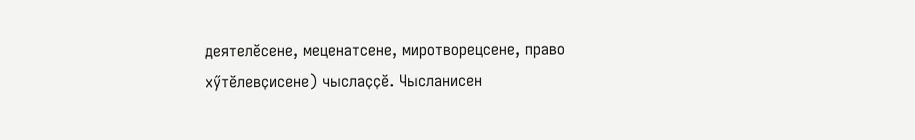деятелӗсене, меценатсене, миротворецсене, право хӳтӗлевҫисене) чыслаҫҫӗ. Чысланисен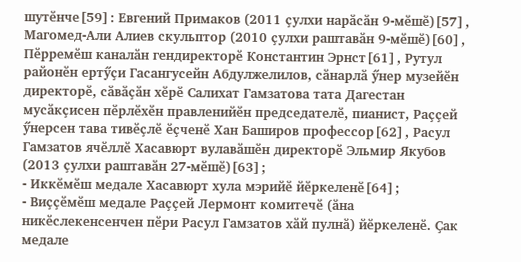шутӗнче[59]: Евгений Примаков (2011 ҫулхи нарӑсӑн 9-мӗшӗ)[57], Магомед-Али Алиев скульптор (2010 ҫулхи раштавӑн 9-мӗшӗ)[60], Пӗрремӗш каналӑн гендиректорӗ Константин Эрнст[61], Рутул районӗн ертӳҫи Гасангусейн Абдулжелилов, сӑнарлӑ ӳнер музейӗн директорӗ, сӑвӑҫӑн хӗрӗ Салихат Гамзатова тата Дагестан мусӑкҫисен пӗрлӗхӗн правленийӗн председателӗ, пианист, Раҫҫей ӳнерсен тава тивӗҫлӗ ӗҫченӗ Хан Баширов профессор[62], Расул Гамзатов ячӗллӗ Хасавюрт вулавӑшӗн директорӗ Эльмир Якубов (2013 ҫулхи раштавӑн 27-мӗшӗ)[63];
- Иккӗмӗш медале Хасавюрт хула мэрийӗ йӗркеленӗ[64];
- Виҫҫӗмӗш медале Раҫҫей Лермонт комитечӗ (ӑна никӗслекенсенчен пӗри Расул Гамзатов хӑй пулнӑ) йӗркеленӗ. Ҫак медале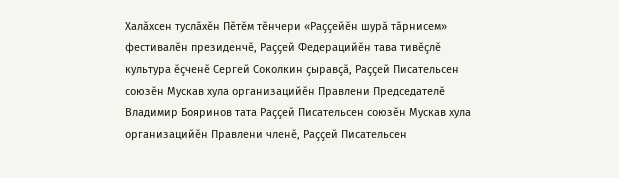Халӑхсен туслӑхӗн Пӗтӗм тӗнчери «Раҫҫейӗн шурӑ тӑрнисем» фестивалӗн президенчӗ, Раҫҫей Федерацийӗн тава тивӗҫлӗ культура ӗҫченӗ Сергей Соколкин ҫыравҫӑ, Раҫҫей Писательсен союзӗн Мускав хула организацийӗн Правлени Председателӗ Владимир Бояринов тата Раҫҫей Писательсен союзӗн Мускав хула организацийӗн Правлени членӗ, Раҫҫей Писательсен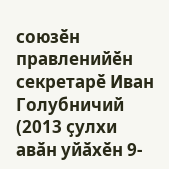союзӗн правленийӗн секретарӗ Иван Голубничий (2013 ҫулхи авӑн уйӑхӗн 9-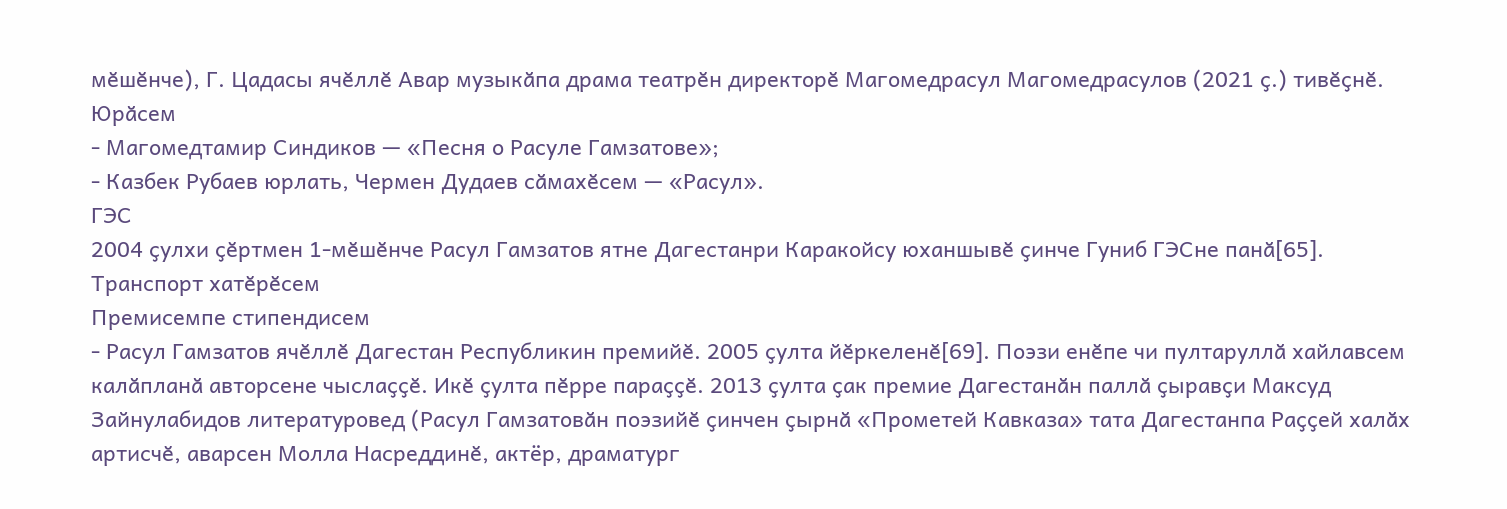мӗшӗнче), Г. Цадасы ячӗллӗ Авар музыкӑпа драма театрӗн директорӗ Магомедрасул Магомедрасулов (2021 ҫ.) тивӗҫнӗ.
Юрӑсем
- Магомедтамир Синдиков — «Песня о Расуле Гамзатове»;
- Казбек Рубаев юрлать, Чермен Дудаев сӑмахӗсем — «Расул».
ГЭС
2004 ҫулхи ҫӗртмен 1-мӗшӗнче Расул Гамзатов ятне Дагестанри Каракойсу юханшывӗ ҫинче Гуниб ГЭСне панӑ[65].
Транспорт хатӗрӗсем
Премисемпе стипендисем
- Расул Гамзатов ячӗллӗ Дагестан Республикин премийӗ. 2005 ҫулта йӗркеленӗ[69]. Поэзи енӗпе чи пултаруллӑ хайлавсем калӑпланӑ авторсене чыслаҫҫӗ. Икӗ ҫулта пӗрре параҫҫӗ. 2013 ҫулта ҫак премие Дагестанӑн паллӑ ҫыравҫи Максуд Зайнулабидов литературовед (Расул Гамзатовӑн поэзийӗ ҫинчен ҫырнӑ «Прометей Кавказа» тата Дагестанпа Раҫҫей халӑх артисчӗ, аварсен Молла Насреддинӗ, актёр, драматург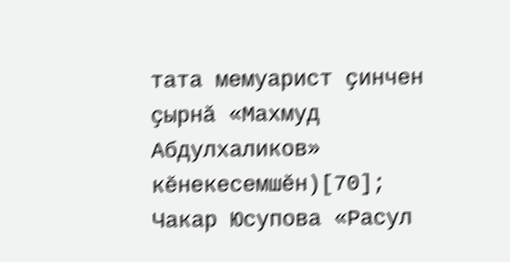тата мемуарист ҫинчен ҫырнӑ «Махмуд Абдулхаликов» кӗнекесемшӗн)[70]; Чакар Юсупова «Расул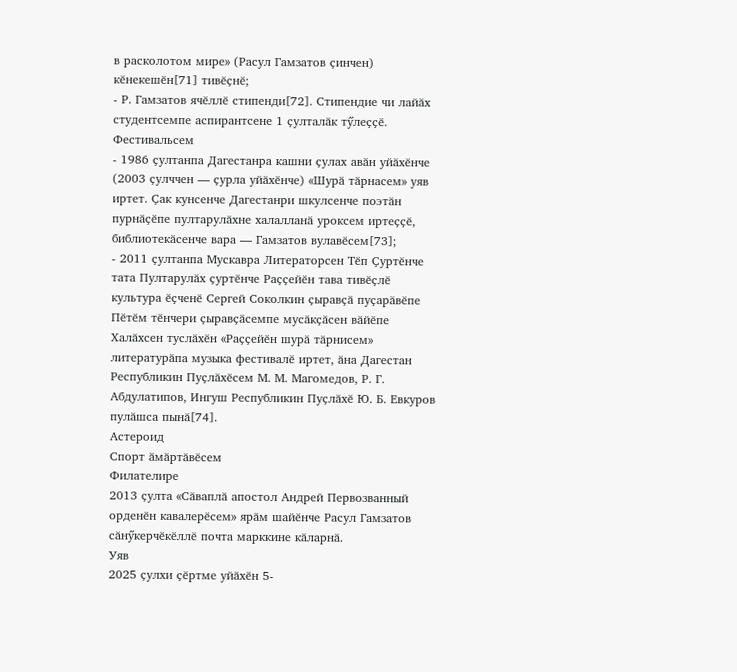в расколотом мире» (Расул Гамзатов ҫинчен) кӗнекешӗн[71] тивӗҫнӗ;
- Р. Гамзатов ячӗллӗ стипенди[72]. Стипендие чи лайӑх студентсемпе аспирантсене 1 ҫулталӑк тӳлеҫҫӗ.
Фестивальсем
- 1986 ҫултанпа Дагестанра кашни ҫулах авӑн уйӑхӗнче (2003 ҫулччен — ҫурла уйӑхӗнче) «Шурӑ тӑрнасем» уяв иртет. Ҫак кунсенче Дагестанри шкулсенче поэтӑн пурнӑҫӗпе пултарулӑхне халалланӑ уроксем иртеҫҫӗ, библиотекӑсенче вара — Гамзатов вулавӗсем[73];
- 2011 ҫултанпа Мускавра Литераторсен Тӗп Ҫуртӗнче тата Пултарулӑх ҫуртӗнче Раҫҫейӗн тава тивӗҫлӗ культура ӗҫченӗ Сергей Соколкин ҫыравҫӑ пуҫарӑвӗпе Пӗтӗм тӗнчери ҫыравҫӑсемпе мусӑкҫӑсен вӑйӗпе Халӑхсен туслӑхӗн «Раҫҫейӗн шурӑ тӑрнисем» литературӑпа музыка фестивалӗ иртет, ӑна Дагестан Республикин Пуҫлӑхӗсем М. М. Магомедов, Р. Г. Абдулатипов, Ингуш Республикин Пуҫлӑхӗ Ю. Б. Евкуров пулӑшса пынӑ[74].
Астероид
Спорт ӑмӑртӑвӗсем
Филателире
2013 ҫулта «Сӑваплӑ апостол Андрей Первозванный орденӗн кавалерӗсем» ярӑм шайӗнче Расул Гамзатов сӑнӳкерчӗкӗллӗ почта марккине кӑларнӑ.
Уяв
2025 ҫулхи ҫӗртме уйӑхӗн 5-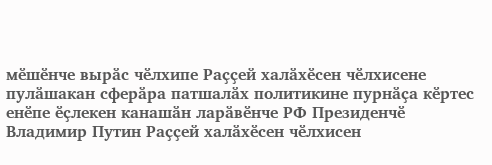мӗшӗнче вырӑс чӗлхипе Раҫҫей халӑхӗсен чӗлхисене пулӑшакан сферӑра патшалӑх политикине пурнӑҫа кӗртес енӗпе ӗҫлекен канашӑн ларӑвӗнче РФ Президенчӗ Владимир Путин Раҫҫей халӑхӗсен чӗлхисен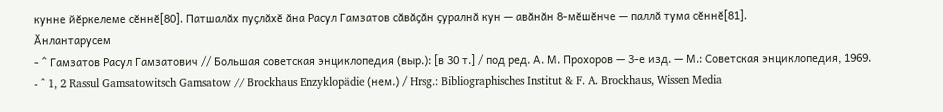кунне йӗркелеме сӗннӗ[80]. Патшалӑх пуҫлӑхӗ ӑна Расул Гамзатов сӑвӑҫӑн ҫуралнӑ кун — авӑнӑн 8-мӗшӗнче — паллӑ тума сӗннӗ[81].
Ӑнлантарусем
- ^ Гамзатов Расул Гамзатович // Большая советская энциклопедия (выр.): [в 30 т.] / под ред. А. М. Прохоров — 3-е изд. — М.: Советская энциклопедия, 1969.
- ^ 1, 2 Rassul Gamsatowitsch Gamsatow // Brockhaus Enzyklopädie (нем.) / Hrsg.: Bibliographisches Institut & F. A. Brockhaus, Wissen Media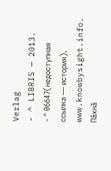Verlag
- ^ LIBRIS — 2013.
- ^ 06647(недоступная ссылка — история). www.knowbysight.info. Пӑхнӑ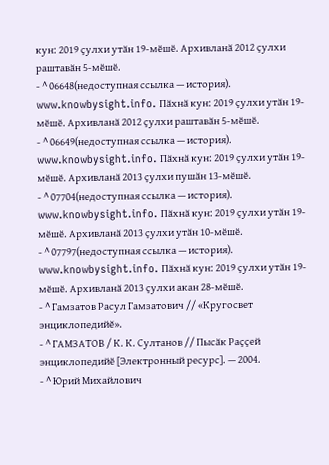кун: 2019 ҫулхи утӑн 19-мӗшӗ. Архивланӑ 2012 ҫулхи раштавӑн 5-мӗшӗ.
- ^ 06648(недоступная ссылка — история). www.knowbysight.info. Пӑхнӑ кун: 2019 ҫулхи утӑн 19-мӗшӗ. Архивланӑ 2012 ҫулхи раштавӑн 5-мӗшӗ.
- ^ 06649(недоступная ссылка — история). www.knowbysight.info. Пӑхнӑ кун: 2019 ҫулхи утӑн 19-мӗшӗ. Архивланӑ 2013 ҫулхи пушӑн 13-мӗшӗ.
- ^ 07704(недоступная ссылка — история). www.knowbysight.info. Пӑхнӑ кун: 2019 ҫулхи утӑн 19-мӗшӗ. Архивланӑ 2013 ҫулхи утӑн 10-мӗшӗ.
- ^ 07797(недоступная ссылка — история). www.knowbysight.info. Пӑхнӑ кун: 2019 ҫулхи утӑн 19-мӗшӗ. Архивланӑ 2013 ҫулхи акан 28-мӗшӗ.
- ^ Гамзатов Расул Гамзатович // «Кругосвет энциклопедийĕ».
- ^ ГАМЗАТОВ / К. К. Султанов // Пысӑк Раҫҫей энциклопедийӗ [Электронный ресурс]. — 2004.
- ^ Юрий Михайлович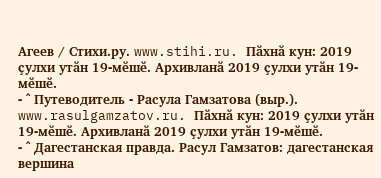Агеев / Стихи.ру. www.stihi.ru. Пӑхнӑ кун: 2019 ҫулхи утӑн 19-мӗшӗ. Архивланӑ 2019 ҫулхи утӑн 19-мӗшӗ.
- ^ Путеводитель - Расула Гамзатова (выр.). www.rasulgamzatov.ru. Пӑхнӑ кун: 2019 ҫулхи утӑн 19-мӗшӗ. Архивланӑ 2019 ҫулхи утӑн 19-мӗшӗ.
- ^ Дагестанская правда. Расул Гамзатов: дагестанская вершина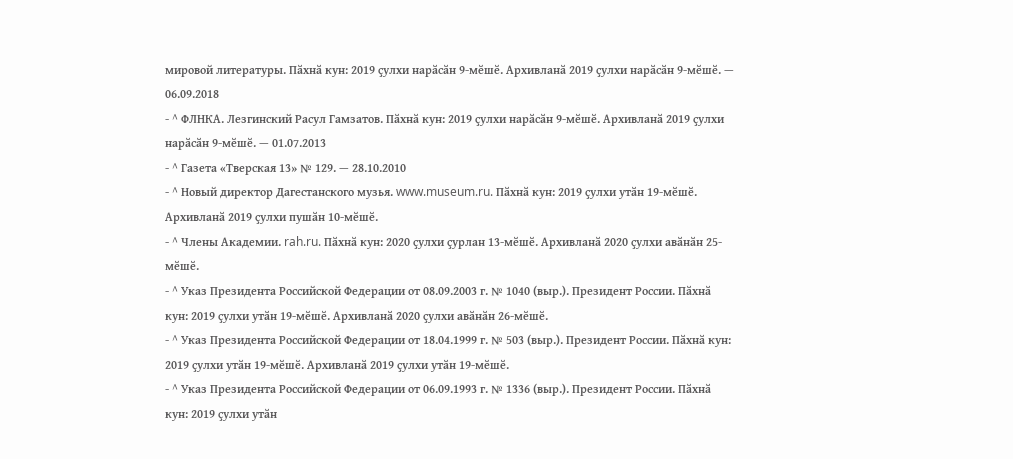мировой литературы. Пӑхнӑ кун: 2019 ҫулхи нарӑсӑн 9-мӗшӗ. Архивланӑ 2019 ҫулхи нарӑсӑн 9-мӗшӗ. — 06.09.2018
- ^ ФЛНКА. Лезгинский Расул Гамзатов. Пӑхнӑ кун: 2019 ҫулхи нарӑсӑн 9-мӗшӗ. Архивланӑ 2019 ҫулхи нарӑсӑн 9-мӗшӗ. — 01.07.2013
- ^ Газета «Тверская 13» № 129. — 28.10.2010
- ^ Новый директор Дагестанского музья. www.museum.ru. Пӑхнӑ кун: 2019 ҫулхи утӑн 19-мӗшӗ. Архивланӑ 2019 ҫулхи пушӑн 10-мӗшӗ.
- ^ Члены Академии. rah.ru. Пӑхнӑ кун: 2020 ҫулхи ҫурлан 13-мӗшӗ. Архивланӑ 2020 ҫулхи авӑнӑн 25-мӗшӗ.
- ^ Указ Президента Российской Федерации от 08.09.2003 г. № 1040 (выр.). Президент России. Пӑхнӑ кун: 2019 ҫулхи утӑн 19-мӗшӗ. Архивланӑ 2020 ҫулхи авӑнӑн 26-мӗшӗ.
- ^ Указ Президента Российской Федерации от 18.04.1999 г. № 503 (выр.). Президент России. Пӑхнӑ кун: 2019 ҫулхи утӑн 19-мӗшӗ. Архивланӑ 2019 ҫулхи утӑн 19-мӗшӗ.
- ^ Указ Президента Российской Федерации от 06.09.1993 г. № 1336 (выр.). Президент России. Пӑхнӑ кун: 2019 ҫулхи утӑн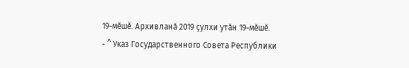19-мӗшӗ. Архивланӑ 2019 ҫулхи утӑн 19-мӗшӗ.
- ^ Указ Государственного Совета Республики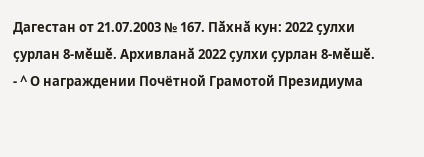Дагестан от 21.07.2003 № 167. Пӑхнӑ кун: 2022 ҫулхи ҫурлан 8-мӗшӗ. Архивланӑ 2022 ҫулхи ҫурлан 8-мӗшӗ.
- ^ О награждении Почётной Грамотой Президиума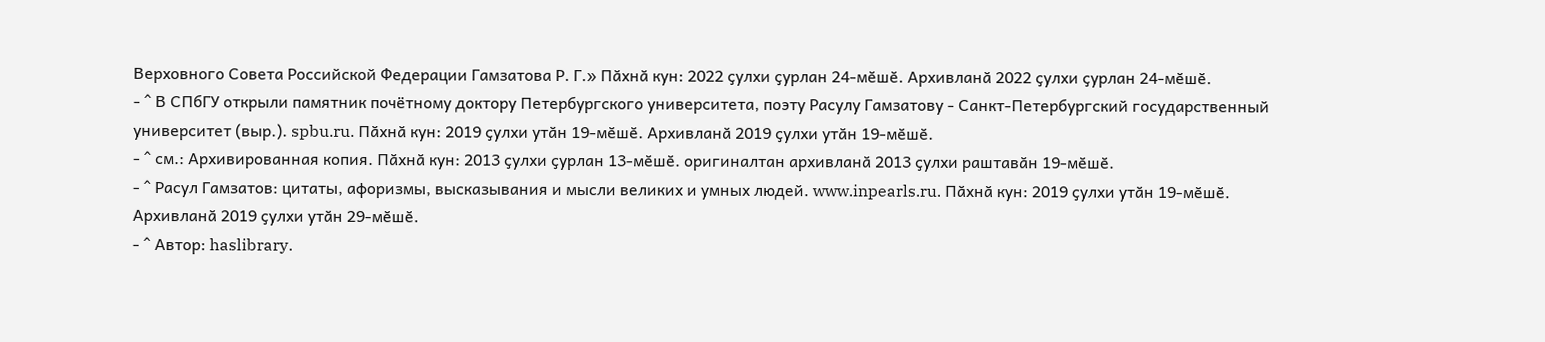Верховного Совета Российской Федерации Гамзатова Р. Г.» Пӑхнӑ кун: 2022 ҫулхи ҫурлан 24-мӗшӗ. Архивланӑ 2022 ҫулхи ҫурлан 24-мӗшӗ.
- ^ В СПбГУ открыли памятник почётному доктору Петербургского университета, поэту Расулу Гамзатову - Санкт-Петербургский государственный университет (выр.). spbu.ru. Пӑхнӑ кун: 2019 ҫулхи утӑн 19-мӗшӗ. Архивланӑ 2019 ҫулхи утӑн 19-мӗшӗ.
- ^ см.: Архивированная копия. Пӑхнӑ кун: 2013 ҫулхи ҫурлан 13-мӗшӗ. оригиналтан архивланӑ 2013 ҫулхи раштавӑн 19-мӗшӗ.
- ^ Расул Гамзатов: цитаты, афоризмы, высказывания и мысли великих и умных людей. www.inpearls.ru. Пӑхнӑ кун: 2019 ҫулхи утӑн 19-мӗшӗ. Архивланӑ 2019 ҫулхи утӑн 29-мӗшӗ.
- ^ Автор: haslibrary.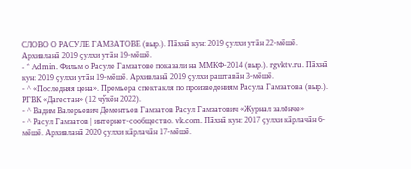СЛОВО О РАСУЛЕ ГАМЗАТОВЕ (выр.). Пӑхнӑ кун: 2019 ҫулхи утӑн 22-мӗшӗ. Архивланӑ 2019 ҫулхи утӑн 19-мӗшӗ.
- ^ Admin. Фильм о Расуле Гамзатове показали на ММКФ-2014 (выр.). rgvktv.ru. Пӑхнӑ кун: 2019 ҫулхи утӑн 19-мӗшӗ. Архивланӑ 2019 ҫулхи раштавӑн 3-мӗшӗ.
- ^ «Последняя цена». Премьера спектакля по произведениям Расула Гамзатова (выр.). РГВК «Дагестан» (12 чӳкӗн 2022).
- ^ Вадим Валерьевич Дементьев Гамзатов Расул Гамзатович «Журнал залĕнче»
- ^ Расул Гамзатов | интернет-сообщество. vk.com. Пӑхнӑ кун: 2017 ҫулхи кӑрлачӑн 6-мӗшӗ. Архивланӑ 2020 ҫулхи кӑрлачӑн 17-мӗшӗ.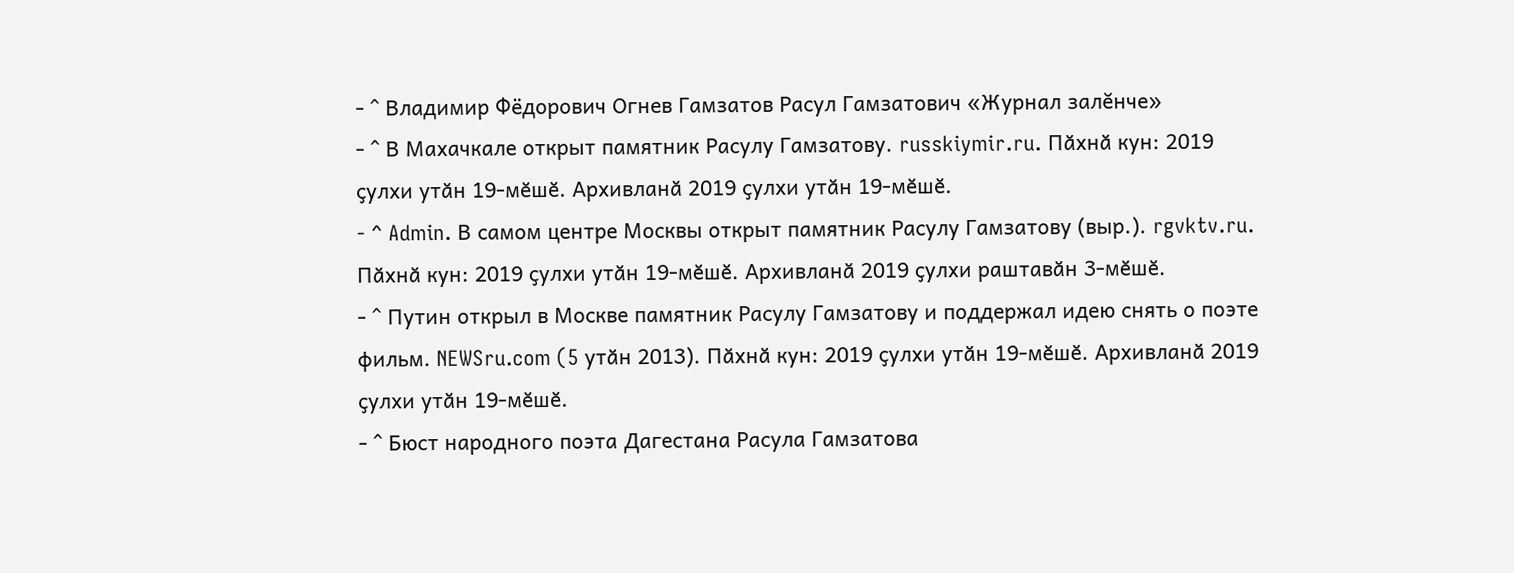- ^ Владимир Фёдорович Огнев Гамзатов Расул Гамзатович «Журнал залĕнче»
- ^ В Махачкале открыт памятник Расулу Гамзатову. russkiymir.ru. Пӑхнӑ кун: 2019 ҫулхи утӑн 19-мӗшӗ. Архивланӑ 2019 ҫулхи утӑн 19-мӗшӗ.
- ^ Admin. В самом центре Москвы открыт памятник Расулу Гамзатову (выр.). rgvktv.ru. Пӑхнӑ кун: 2019 ҫулхи утӑн 19-мӗшӗ. Архивланӑ 2019 ҫулхи раштавӑн 3-мӗшӗ.
- ^ Путин открыл в Москве памятник Расулу Гамзатову и поддержал идею снять о поэте фильм. NEWSru.com (5 утӑн 2013). Пӑхнӑ кун: 2019 ҫулхи утӑн 19-мӗшӗ. Архивланӑ 2019 ҫулхи утӑн 19-мӗшӗ.
- ^ Бюст народного поэта Дагестана Расула Гамзатова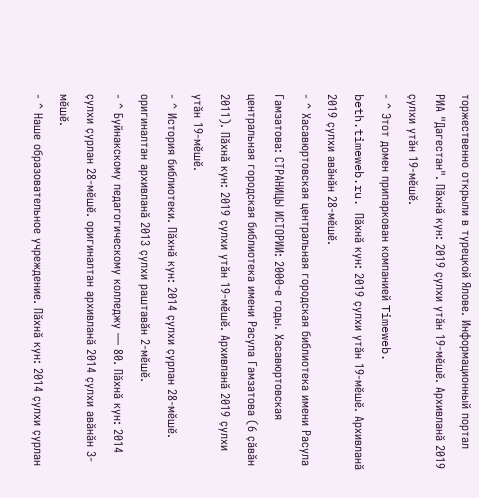торжественно открыли в турецкой Ялове. Информационный портал РИА "Дагестан". Пӑхнӑ кун: 2019 ҫулхи утӑн 19-мӗшӗ. Архивланӑ 2019 ҫулхи утӑн 19-мӗшӗ.
- ^ Этот домен припаркован компанией Timeweb. beth.timeweb.ru. Пӑхнӑ кун: 2019 ҫулхи утӑн 19-мӗшӗ. Архивланӑ 2019 ҫулхи авӑнӑн 28-мӗшӗ.
- ^ Хасавюртовская центральная городская библиотека имени Расула Гамзатова: СТРАНИЦЫ ИСТОРИИ: 2000-е годы. Хасавюртовская центральная городская библиотека имени Расула Гамзатова (6 ҫӑвӑн 2011). Пӑхнӑ кун: 2019 ҫулхи утӑн 19-мӗшӗ. Архивланӑ 2019 ҫулхи утӑн 19-мӗшӗ.
- ^ История библиотеки. Пӑхнӑ кун: 2014 ҫулхи ҫурлан 28-мӗшӗ. оригиналтан архивланӑ 2013 ҫулхи раштавӑн 2-мӗшӗ.
- ^ Буйнакскому педагогическому колледжу — 80. Пӑхнӑ кун: 2014 ҫулхи ҫурлан 28-мӗшӗ. оригиналтан архивланӑ 2014 ҫулхи авӑнӑн 3-мӗшӗ.
- ^ Наше образовательное учреждение. Пӑхнӑ кун: 2014 ҫулхи ҫурлан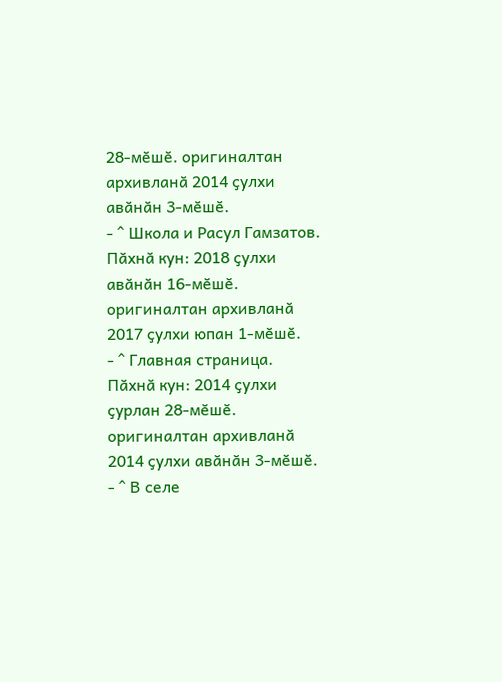28-мӗшӗ. оригиналтан архивланӑ 2014 ҫулхи авӑнӑн 3-мӗшӗ.
- ^ Школа и Расул Гамзатов. Пӑхнӑ кун: 2018 ҫулхи авӑнӑн 16-мӗшӗ. оригиналтан архивланӑ 2017 ҫулхи юпан 1-мӗшӗ.
- ^ Главная страница. Пӑхнӑ кун: 2014 ҫулхи ҫурлан 28-мӗшӗ. оригиналтан архивланӑ 2014 ҫулхи авӑнӑн 3-мӗшӗ.
- ^ В селе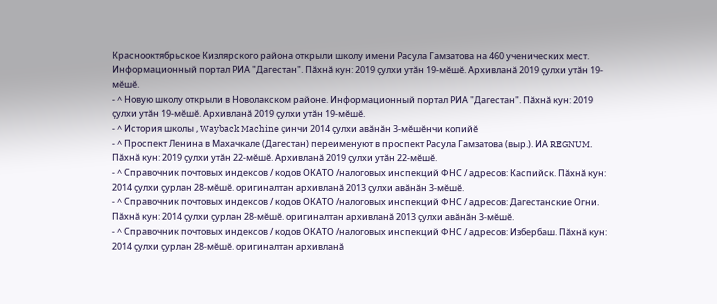Краснооктябрьское Кизлярского района открыли школу имени Расула Гамзатова на 460 ученических мест. Информационный портал РИА "Дагестан". Пӑхнӑ кун: 2019 ҫулхи утӑн 19-мӗшӗ. Архивланӑ 2019 ҫулхи утӑн 19-мӗшӗ.
- ^ Новую школу открыли в Новолакском районе. Информационный портал РИА "Дагестан". Пӑхнӑ кун: 2019 ҫулхи утӑн 19-мӗшӗ. Архивланӑ 2019 ҫулхи утӑн 19-мӗшӗ.
- ^ История школы , Wayback Machine çинчи 2014 ҫулхи авӑнӑн 3-мӗшӗнчи копийӗ
- ^ Проспект Ленина в Махачкале (Дагестан) переименуют в проспект Расула Гамзатова (выр.). ИА REGNUM. Пӑхнӑ кун: 2019 ҫулхи утӑн 22-мӗшӗ. Архивланӑ 2019 ҫулхи утӑн 22-мӗшӗ.
- ^ Справочник почтовых индексов / кодов ОКАТО /налоговых инспекций ФНС / адресов: Каспийск. Пӑхнӑ кун: 2014 ҫулхи ҫурлан 28-мӗшӗ. оригиналтан архивланӑ 2013 ҫулхи авӑнӑн 3-мӗшӗ.
- ^ Справочник почтовых индексов / кодов ОКАТО /налоговых инспекций ФНС / адресов: Дагестанские Огни. Пӑхнӑ кун: 2014 ҫулхи ҫурлан 28-мӗшӗ. оригиналтан архивланӑ 2013 ҫулхи авӑнӑн 3-мӗшӗ.
- ^ Справочник почтовых индексов / кодов ОКАТО /налоговых инспекций ФНС / адресов: Избербаш. Пӑхнӑ кун: 2014 ҫулхи ҫурлан 28-мӗшӗ. оригиналтан архивланӑ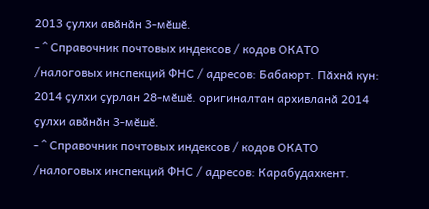2013 ҫулхи авӑнӑн 3-мӗшӗ.
- ^ Справочник почтовых индексов / кодов ОКАТО /налоговых инспекций ФНС / адресов: Бабаюрт. Пӑхнӑ кун: 2014 ҫулхи ҫурлан 28-мӗшӗ. оригиналтан архивланӑ 2014 ҫулхи авӑнӑн 3-мӗшӗ.
- ^ Справочник почтовых индексов / кодов ОКАТО /налоговых инспекций ФНС / адресов: Карабудахкент.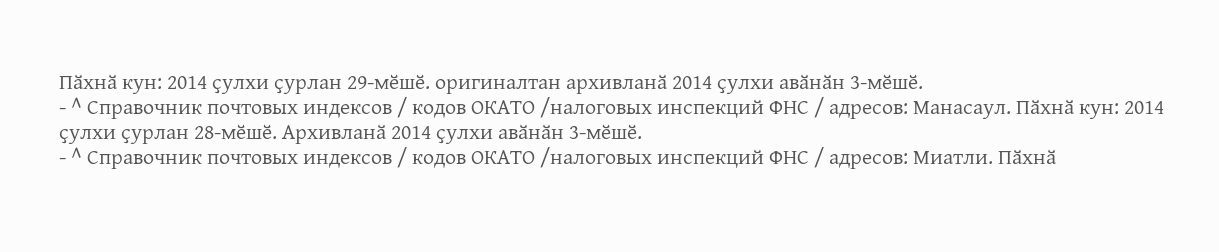Пӑхнӑ кун: 2014 ҫулхи ҫурлан 29-мӗшӗ. оригиналтан архивланӑ 2014 ҫулхи авӑнӑн 3-мӗшӗ.
- ^ Справочник почтовых индексов / кодов ОКАТО /налоговых инспекций ФНС / адресов: Манасаул. Пӑхнӑ кун: 2014 ҫулхи ҫурлан 28-мӗшӗ. Архивланӑ 2014 ҫулхи авӑнӑн 3-мӗшӗ.
- ^ Справочник почтовых индексов / кодов ОКАТО /налоговых инспекций ФНС / адресов: Миатли. Пӑхнӑ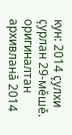кун: 2014 ҫулхи ҫурлан 29-мӗшӗ. оригиналтан архивланӑ 2014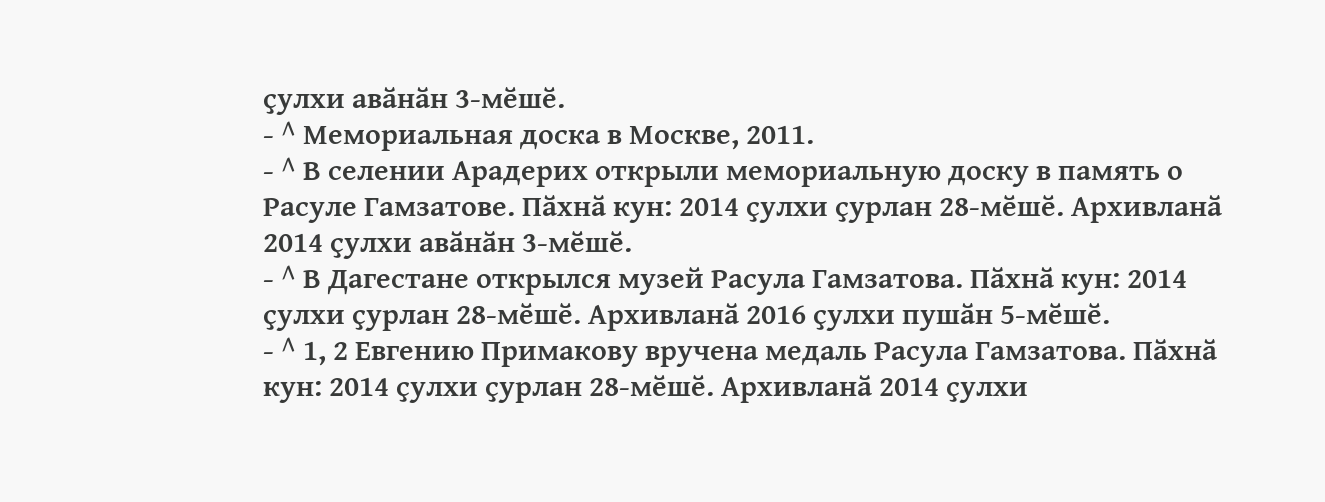ҫулхи авӑнӑн 3-мӗшӗ.
- ^ Мемориальная доска в Москве, 2011.
- ^ В селении Арадерих открыли мемориальную доску в память о Расуле Гамзатове. Пӑхнӑ кун: 2014 ҫулхи ҫурлан 28-мӗшӗ. Архивланӑ 2014 ҫулхи авӑнӑн 3-мӗшӗ.
- ^ В Дагестане открылся музей Расула Гамзатова. Пӑхнӑ кун: 2014 ҫулхи ҫурлан 28-мӗшӗ. Архивланӑ 2016 ҫулхи пушӑн 5-мӗшӗ.
- ^ 1, 2 Евгению Примакову вручена медаль Расула Гамзатова. Пӑхнӑ кун: 2014 ҫулхи ҫурлан 28-мӗшӗ. Архивланӑ 2014 ҫулхи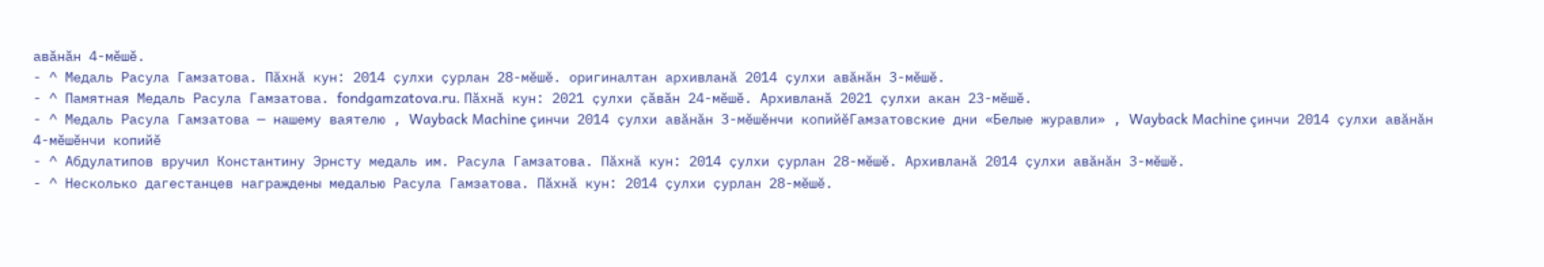авӑнӑн 4-мӗшӗ.
- ^ Медаль Расула Гамзатова. Пӑхнӑ кун: 2014 ҫулхи ҫурлан 28-мӗшӗ. оригиналтан архивланӑ 2014 ҫулхи авӑнӑн 3-мӗшӗ.
- ^ Памятная Медаль Расула Гамзатова. fondgamzatova.ru. Пӑхнӑ кун: 2021 ҫулхи ҫӑвӑн 24-мӗшӗ. Архивланӑ 2021 ҫулхи акан 23-мӗшӗ.
- ^ Медаль Расула Гамзатова — нашему ваятелю , Wayback Machine çинчи 2014 ҫулхи авӑнӑн 3-мӗшӗнчи копийӗГамзатовские дни «Белые журавли» , Wayback Machine çинчи 2014 ҫулхи авӑнӑн 4-мӗшӗнчи копийӗ
- ^ Абдулатипов вручил Константину Эрнсту медаль им. Расула Гамзатова. Пӑхнӑ кун: 2014 ҫулхи ҫурлан 28-мӗшӗ. Архивланӑ 2014 ҫулхи авӑнӑн 3-мӗшӗ.
- ^ Несколько дагестанцев награждены медалью Расула Гамзатова. Пӑхнӑ кун: 2014 ҫулхи ҫурлан 28-мӗшӗ.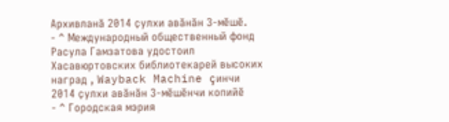Архивланӑ 2014 ҫулхи авӑнӑн 3-мӗшӗ.
- ^ Международный общественный фонд Расула Гамзатова удостоил Хасавюртовских библиотекарей высоких наград , Wayback Machine çинчи 2014 ҫулхи авӑнӑн 3-мӗшӗнчи копийӗ
- ^ Городская мэрия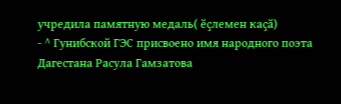учредила памятную медаль( ӗҫлемен каҫӑ)
- ^ Гунибской ГЭС присвоено имя народного поэта Дагестана Расула Гамзатова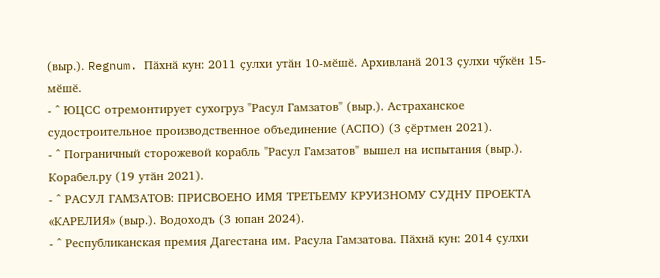(выр.). Regnum. Пӑхнӑ кун: 2011 ҫулхи утӑн 10-мӗшӗ. Архивланӑ 2013 ҫулхи чӳкӗн 15-мӗшӗ.
- ^ ЮЦСС отремонтирует сухогруз "Расул Гамзатов" (выр.). Астраханское судостроительное производственное объединение (АСПО) (3 ҫӗртмен 2021).
- ^ Пограничный сторожевой корабль "Расул Гамзатов" вышел на испытания (выр.). Корабел.ру (19 утӑн 2021).
- ^ РАСУЛ ГАМЗАТОВ: ПРИСВОЕНО ИМЯ ТРЕТЬЕМУ КРУИЗНОМУ СУДНУ ПРОЕКТА «КАРЕЛИЯ» (выр.). Водоходъ (3 юпан 2024).
- ^ Республиканская премия Дагестана им. Расула Гамзатова. Пӑхнӑ кун: 2014 ҫулхи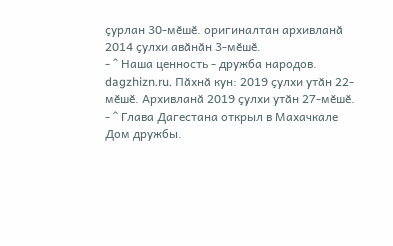ҫурлан 30-мӗшӗ. оригиналтан архивланӑ 2014 ҫулхи авӑнӑн 3-мӗшӗ.
- ^ Наша ценность - дружба народов. dagzhizn.ru. Пӑхнӑ кун: 2019 ҫулхи утӑн 22-мӗшӗ. Архивланӑ 2019 ҫулхи утӑн 27-мӗшӗ.
- ^ Глава Дагестана открыл в Махачкале Дом дружбы.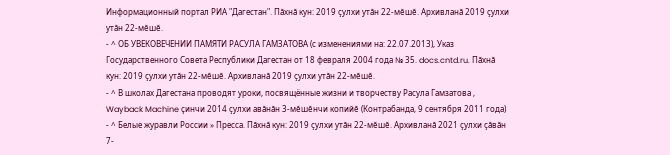Информационный портал РИА "Дагестан". Пӑхнӑ кун: 2019 ҫулхи утӑн 22-мӗшӗ. Архивланӑ 2019 ҫулхи утӑн 22-мӗшӗ.
- ^ ОБ УВЕКОВЕЧЕНИИ ПАМЯТИ РАСУЛА ГАМЗАТОВА (с изменениями на: 22.07.2013), Указ Государственного Совета Республики Дагестан от 18 февраля 2004 года № 35. docs.cntd.ru. Пӑхнӑ кун: 2019 ҫулхи утӑн 22-мӗшӗ. Архивланӑ 2019 ҫулхи утӑн 22-мӗшӗ.
- ^ В школах Дагестана проводят уроки, посвящённые жизни и творчеству Расула Гамзатова , Wayback Machine çинчи 2014 ҫулхи авӑнӑн 3-мӗшӗнчи копийӗ (Контрабанда, 9 сентября 2011 года)
- ^ Белые журавли России » Пресса. Пӑхнӑ кун: 2019 ҫулхи утӑн 22-мӗшӗ. Архивланӑ 2021 ҫулхи ҫӑвӑн 7-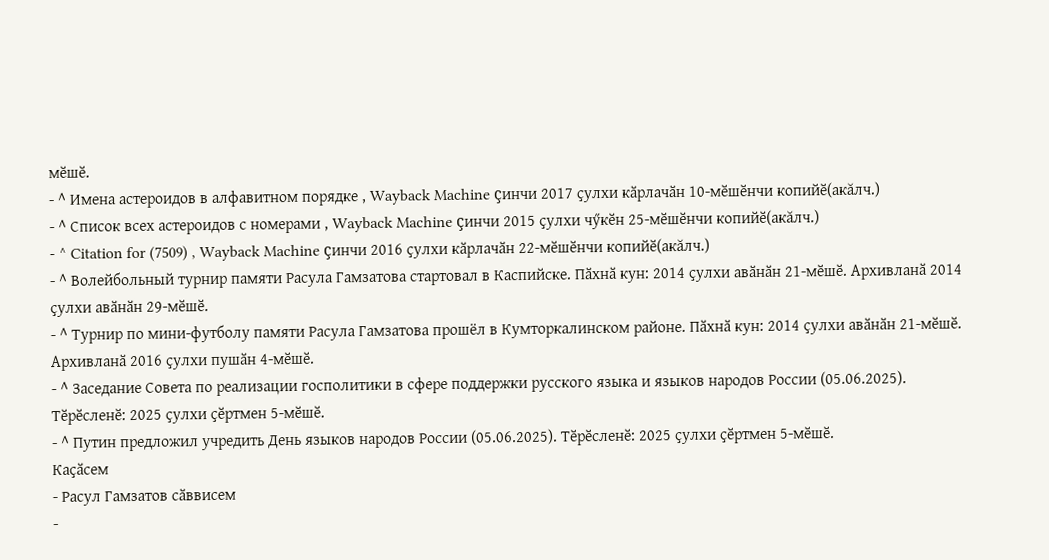мӗшӗ.
- ^ Имена астероидов в алфавитном порядке , Wayback Machine çинчи 2017 ҫулхи кӑрлачӑн 10-мӗшӗнчи копийӗ(акăлч.)
- ^ Список всех астероидов с номерами , Wayback Machine çинчи 2015 ҫулхи чӳкӗн 25-мӗшӗнчи копийӗ(акăлч.)
- ^ Citation for (7509) , Wayback Machine çинчи 2016 ҫулхи кӑрлачӑн 22-мӗшӗнчи копийӗ(акăлч.)
- ^ Волейбольный турнир памяти Расула Гамзатова стартовал в Каспийске. Пӑхнӑ кун: 2014 ҫулхи авӑнӑн 21-мӗшӗ. Архивланӑ 2014 ҫулхи авӑнӑн 29-мӗшӗ.
- ^ Турнир по мини-футболу памяти Расула Гамзатова прошёл в Кумторкалинском районе. Пӑхнӑ кун: 2014 ҫулхи авӑнӑн 21-мӗшӗ. Архивланӑ 2016 ҫулхи пушӑн 4-мӗшӗ.
- ^ Заседание Совета по реализации госполитики в сфере поддержки русского языка и языков народов России (05.06.2025). Тӗрӗсленӗ: 2025 ҫулхи ҫӗртмен 5-мӗшӗ.
- ^ Путин предложил учредить День языков народов России (05.06.2025). Тӗрӗсленӗ: 2025 ҫулхи ҫӗртмен 5-мӗшӗ.
Каҫӑсем
- Расул Гамзатов сӑввисем
-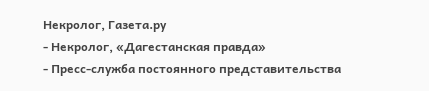Некролог, Газета.ру
- Некролог, «Дагестанская правда»
- Пресс-служба постоянного представительства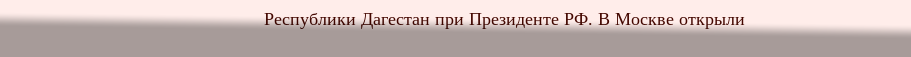Республики Дагестан при Президенте РФ. В Москве открыли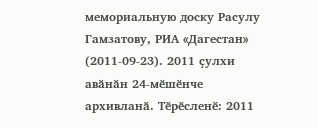мемориальную доску Расулу Гамзатову, РИА «Дагестан» (2011-09-23). 2011 ҫулхи авӑнӑн 24-мӗшӗнче архивланӑ. Тӗрӗсленӗ: 2011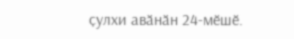ҫулхи авӑнӑн 24-мӗшӗ.